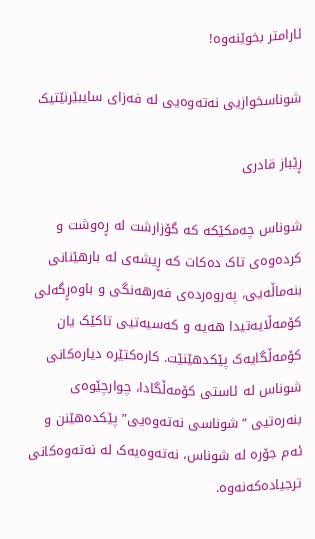ئارامتر بخوێنەوە!

شوناسخوازیی نە‌تەوەیی لە فەزای سایبێرنێتیک

ڕێباز قادری

شوناس چەمکێکە کە گۆزارشت لە ڕەوشت و کردەوەی تاک دەکات کە ڕیشەی لە بارهێنانی بنەماڵەیی، پەروەردەی فەرهەنگی و باوەڕگەلی کۆمەڵایەتیدا هەیە و کەسیەتیی تاکێک یان کۆمەڵگایەک پێکدهێنێت. کارەکتێرە دیارەکانی شوناس لە ئاستی کۆمەڵگادا، چوارچێوەی بنەرەتیی “شوناسی نەتەوەیی” پێکدەهێنن و ئەم جۆرە لە شوناس، نەتەوەیەک لە نەتەوەکانی ترجیادەکەنەوە.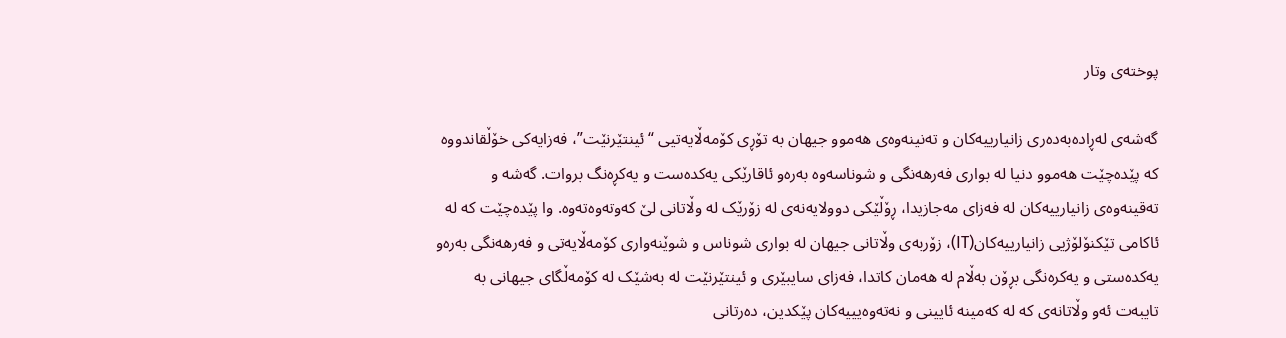پوختەی وتار

گەشەی لەڕادەبەدەری زانیارییەکان و تەنینەوەی هەموو جیهان بە تۆڕی کۆمەڵایەتیی “ئینتێرنێت”، فەزایەکی خۆڵقاندووە کە پێدەچێت هەموو دنیا له ‌بواری فەرهەنگی و شوناسەوە بەرەو ئاقارێکی یەکدەست و یەکڕەنگ بروات. گەشە و تەقینەوەی زانیارییەکان لە فەزای مەجازیدا، ڕۆڵێکی دوولایەنەی لە زۆرێک لە وڵاتانی لێ کەوتەوەتەوە. وا پێدەچێت کە لە ئاکامی تێکنۆلۆژیی زانیارییەکان(IT)، زۆربەی وڵاتانی جیهان لە بواری شوناس و شوێنەو‌اری کۆمەڵایەتی و فەرهەنگی بەرەو یەکدەستی و یەکرەنگی بڕۆن بەڵام لە هەمان کاتدا، فەزای سایبێری و ئینتێرنێت لە بەشێک لە کۆمەڵگای جیهانی بە تایبەت ئەو و‌ڵاتانەی کە لە کەمینە ئایینی و نەتەوەیییەکان پێکدین، دەرتانی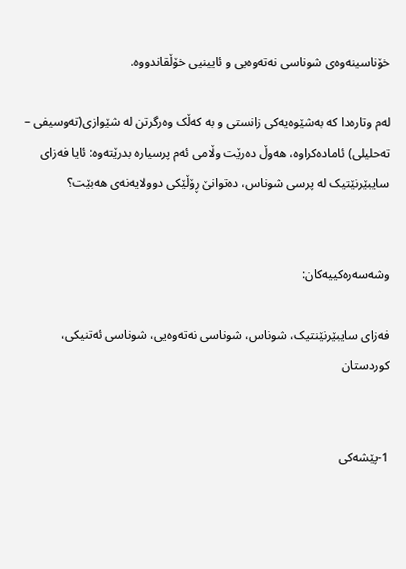خۆناسینەوەی شوناسی نەتەوەیی و ئایینیی خۆڵقاندووە.

لەم وتارەدا‌ کە بەشێوەیەکی زانستی و بە کەڵک وەرگرتن لە شێوازی(تەوسیفی – تەحلیلی) ئامادەکراوە، هەوڵ دەرێت وڵامی ئەم پرسیارە بدرێتەوە: ئایا‌ فەزای سایبێرنێتیک لە پرسی شوناس، دەتوانێ ڕۆڵێکی دوولایەنەی هەبێت؟


وشەسەرەکییەکان:

فەزای سایبێرنێنتیک، شوناس، شوناسی نەتەوەیی، شوناسی ئەتنیکی، کوردستان


1-پێشەکی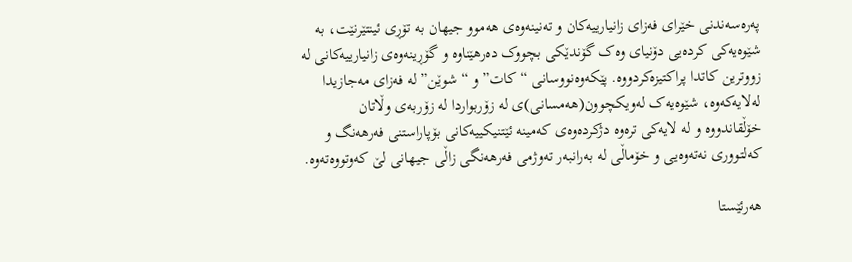پەرەسەندنی خێرای فەزای زانیارییەکان و تەنینەوەی هەموو جیهان بە تۆڕی ئینتێرنێت، بە شێوەیەکی کردەیی دۆنیای وەک گۆندێکی بچووک دەرهێناوە و گۆڕینەوەی زانیارییەکانی لە زووترین کاتدا پراکتیزەکردووە. پێکەوەنووسانی “کات” و “شوێن” لە فەزای مەجازیدا لەلایە‌کەوە، شێوەیەک لەویکچوون(هەمسانی)ی لە زۆربواردا لە زۆربەی وڵاتان خۆڵقاندووە و لە لایەکی ترەوە دژکردەوەی کەمینە ئێتنیکییەکانی بۆپاراستنی فەرهەنگ و کەلتووری نەتەوەیی و خۆماڵی لە بەرانبەر تەوژمی فەرهەنگی زاڵی جیهانی لێ کەوتووەتەوە.

هەرئێستا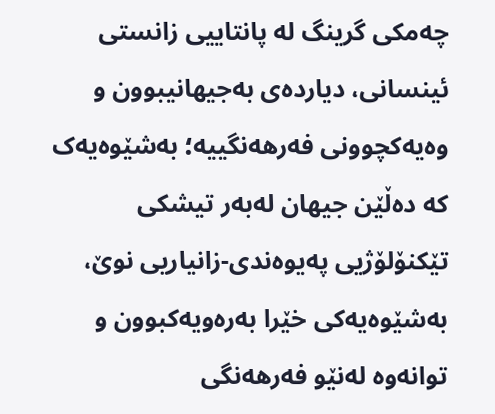چەمکی گرینگ لە پانتاییی زانستی ئینسانی، دیاردەی بەجیهانیبوون و وەیەکچوونی فەرهەنگییه؛ بەشێوەیەک کە دەڵێن جیهان لەبەر تیشکی تێکنۆلۆژیی پەیوەندی-زانیاریی نوێ، بەشێوەیەکی خێرا بەرەویەکبوون و توانەوە لەنێو فەرهەنگی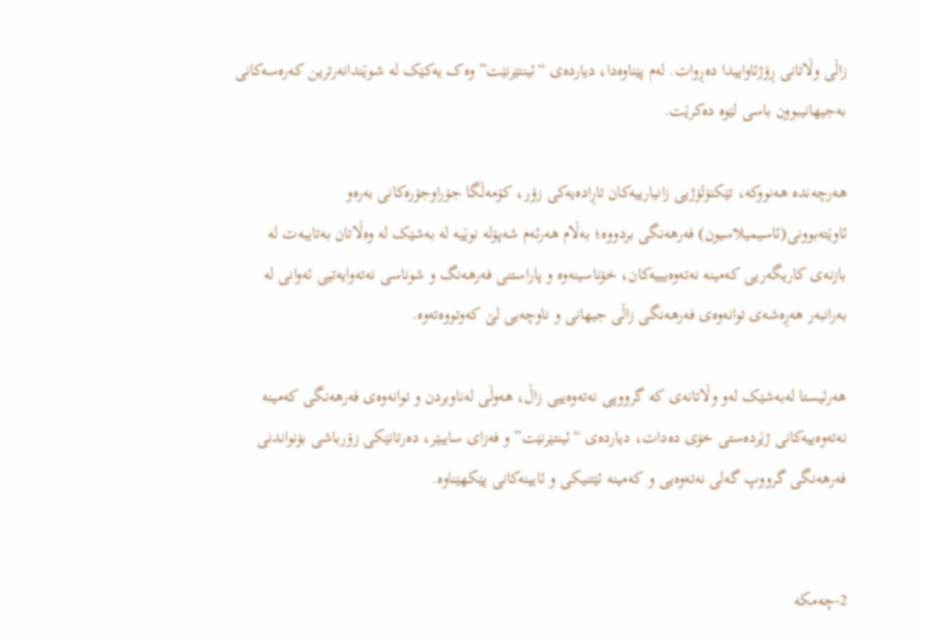زاڵی وڵاتانی ڕۆژئاواییدا دەڕوات. لەم پێناوەدا، دیاردەی “ئینتێرنێت” وەک یەکێک لە شوێندانەرترین کەرەسەکانی بەجیهانیبوون باسی لێوە دەکرێت.

هەرچەندە هەنووکە، تێکنۆلۆژیی زانیارییەکان تاڕادەیەکی زۆر، کۆمەڵگا جۆراوجۆرەکانی بەرەو ئاوێتە‌بوونی(ئاسیمیلاسیون) فەرهەنگی بردووە؛ بەڵام هەرئەم شەپۆلە نوێیە لە بەشێک لە وەڵاتان بەتایبەت لە بازنەی کاریگەریی کەمینە نەتەوەیییەکان، خۆناسینەوە و پاراستنی فەرهەنگ و شوناسی نەتەوایەتیی ئەوانی لە بەرانبەر هەڕەشەی توانەوەی فەرهەنگی زاڵی جیهانی و ناوچەیی لێ کەوتووەتەوە.

هەرئیستا لەبەشێک لەو وڵاتانەی کە گرووپی نەتەوەییی زاڵ، ‌هەوڵی لەناوبردن و توانەوەی فەرهەنگی کەمینە نەتەوەییەکانی ژێردەستی خۆی دەدات، دیاردەی “ئینتێرنێت” و فەزای سایبێر، دەرتانێکی زۆرباشی بۆنواندنی فەرهەنگی گرووپ گەلی نەتەوەیی و کەمینە ئێتنیکی و ئایینەکانی پێکهێناوە.


2-چەمکە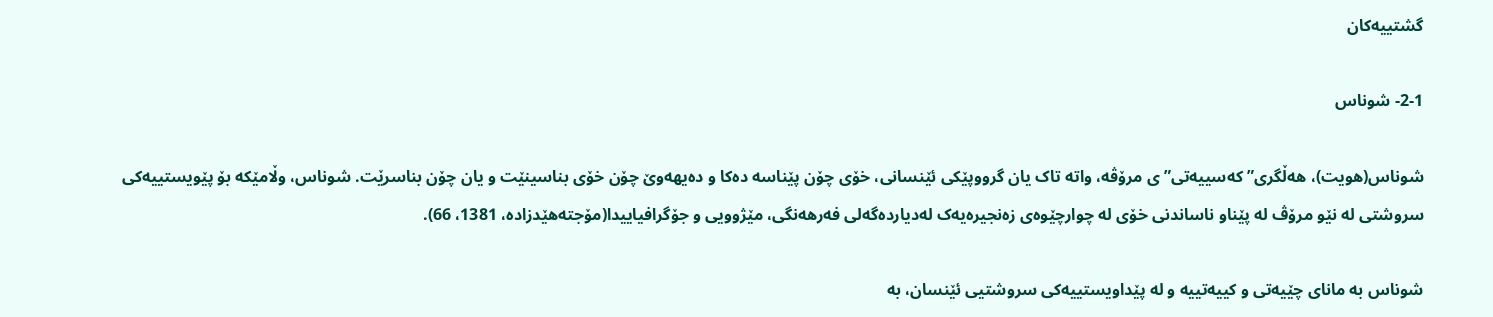گشتییەکان

2-1- شوناس

شوناس(هویت)، هەڵگری” کەسییەتی”ی مرۆڤە، واتە تاک یان گرووپێکی ئێنسانی، خۆی چۆن پێناسە دەکا و دەیهەوێ چۆن خۆی بناسینێت و یان چۆن بناسرێت. شوناس، وڵامێکە بۆ پێویستییەکی سروشتی لە نێو مرۆڤ لە پێناو ناساندنی خۆی لە چوارچێوەی زەنجیرەیەک لەدیاردەگەلی فەرهەنگی، مێژوویی و جۆگرافیاییدا(مۆجتەهێدزادە، 1381، 66).

شوناس بە مانای چێیەتی و کییەتییە و لە پێداویستییەکی سروشتیی ئێنسان، بە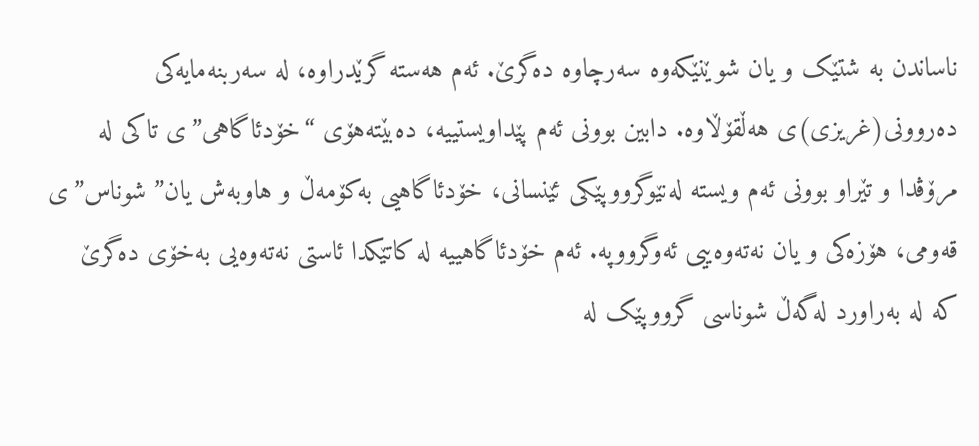ناساندن بە شتێک و یان شوێنێکەوە سەرچاوە دەگرێ. ئەم هەستە گرێدراوە، لە سەربنەمایەکی دەروونی(غریزی)ی هەڵقۆڵاوه. دابین بوونی ئەم پێداویستییە، دەبێتەهۆی “خۆدئاگاهی”ی تاکی لە مرۆڤدا و تێراو بوونی ئەم ویستە لەنێوگرووپێکی ئێنسانی، خۆدئاگاهیی بەکۆمەڵ و هاوبەش یان” شوناس”ی قەومی، هۆزەکی و یان نەتەوەییی ئەوگرووپە. ئەم خۆدئاگاهییە لە کاتێکدا ئاستی نەتەوەیی بەخۆی دەگرێ کە لە بەراورد لەگەڵ شوناسی گرووپێک لە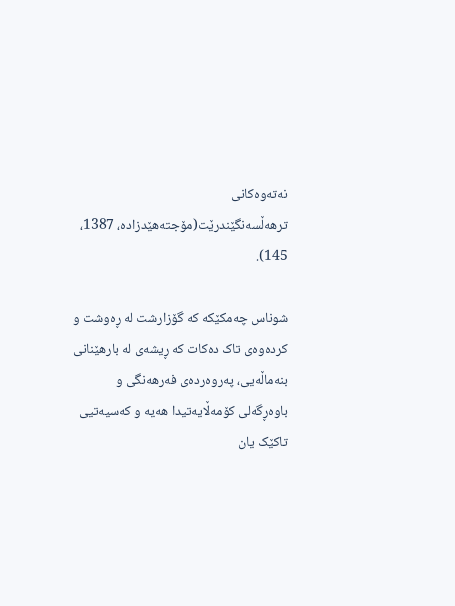نەتەوەکانی ترهەڵسەنگێندرێت(مۆجتەهێدزادە، 1387، 145).

شوناس چەمکێکە کە گۆزارشت لە ڕەوشت و کردەوەی تاک دەکات کە ڕیشەی لە بارهێنانی بنەماڵەیی، پەروەردەی فەرهەنگی و باوەڕگەلی کۆمەڵایەتیدا هەیە و کەسیەتیی تاکێک یان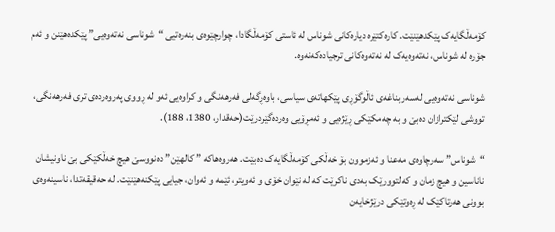کۆمەڵگایەک پێکدهێنێت. کارەکتێرە دیارەکانی شوناس لە ئاستی کۆمەڵگادا، چوارچێوەی بنەرەتیی “شوناسی نەتەوەیی” پێکدەهێنن و ئەم جۆرە لە شوناس، نەتەوەیەک لە نەتەوەکانی ترجیادەکەنەوە.

شوناسی نەتەوەیی لەسەربناغەی ئاڵوگۆڕی پێکهاتەی سیاسی، باوەڕگەلی فەرهەنگی و کراوەیی ئەو لە ڕووی پەروەردەی تری فەرهەنگی، تووشی لێکترازان دەبێ و بە چەمکێکی ڕێژەیی و ئەمڕۆیی وەردەگێردرێت(حەقدار، 1380، 188).

“شوناس” سەرچاوەی مەعنا و ئەزموون بۆ خەڵکی کۆمەڵگایەک دەبێت. هەروەهاکە ” کالهێن” دەنووسێ هیچ خەڵکێکی بێ ناونیشان ناناسین و هیچ زمان و کەلتوورێک بەدی ناکرێت کە لە نێوان خۆی و ئەویتر، ئێمە و ئەوان، جیایی پێکنەهێنێت. لە حەقیقەتدا، ناسینەوەی بوونی هەرتاکێک لە ڕەوتێکی درێژخایەن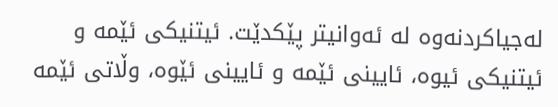لەجیاکردنەوە لە ئەوانیتر پێکدێت. ئیتنیکی ئێمە و ئیتنیکی ئیوە، ئایینی ئێمە و ئایینی ئێوە، وڵاتی ئێمە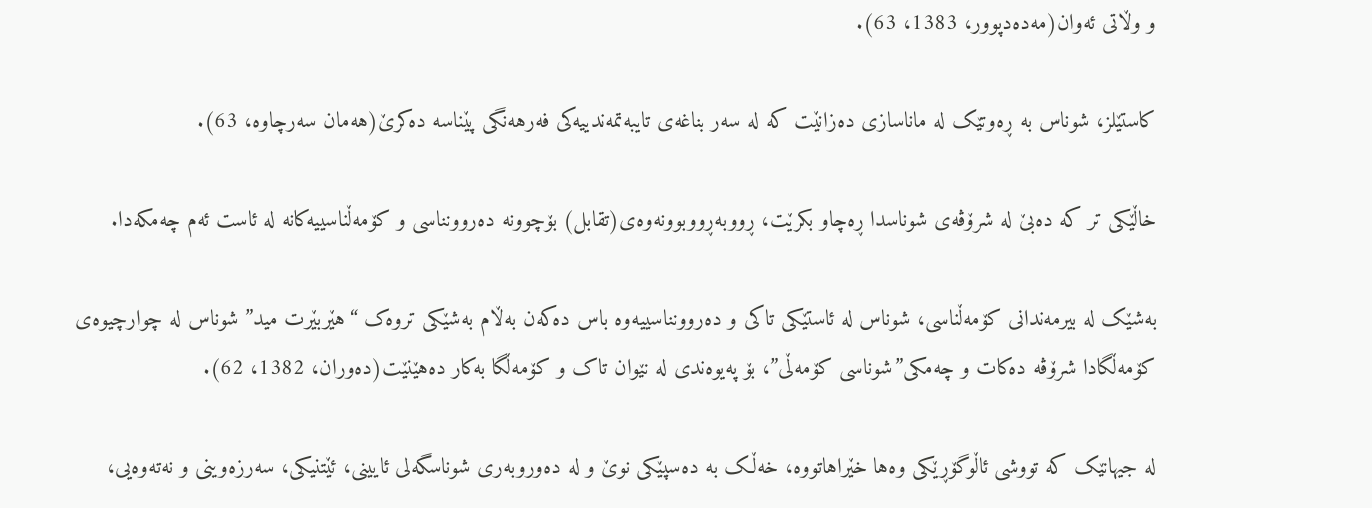و وڵاتی ئەوان(مەدەدپوور، 1383، 63).

کاستێلز، شوناس بە ڕەوتێک لە ماناسازی دەزانێت کە لە سەر بناغەی تایبەتمەندییەکی فەرهەنگی پێناسە دەکرێ(هەمان سەرچاوە، 63).

خاڵێکی تر کە دەبێ لە شرۆڤەی شوناسدا ڕەچاو بکرێت، ڕووبەڕووبوونەوەی(تقابل) بۆچوونە دەروونناسی و کۆمەڵناسییەکانە لە ئاست ئەم چەمکەدا.

بەشێک لە بیرمەندانی کۆمەڵناسی‌، شوناس لە ئاستێکی تاکی و دەروونناسییەوە باس دەکەن بەڵام بەشێکی تروەک “هێربێرت مید” شوناس لە چوارچیوەی کۆمەڵگادا شرۆڤە دەکات و چەمکی”شوناسی کۆمەڵی”، بۆ پەیوەندی لە نێوان تاک و کۆمەڵگا بەکار دەهێنێت(دەوران، 1382، 62).

لە جیهانێک کە تووشی ئاڵوگۆڕێکی وەها خێراهاتووە، خەڵک بە دەسپێکی نو‌ێ و لە دەوروبەری شوناسگەلی ئایینی، ئێتنیکی، سەرزەوینی و نەتەوەیی،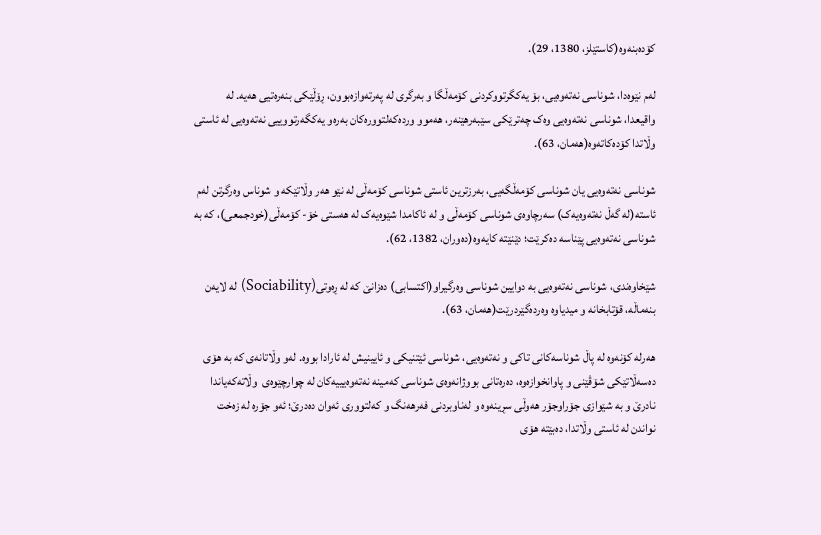کۆدەبنەوە(کاستێلز، 1380، 29).

لەم نێوەدا، شوناسی نەتەوەیی، بۆ یەکگرتووکردنی کۆمەڵگا و بەرگری لە پەرتەوازەبوون، ڕۆڵێکی بنەرەتیی ‌هەیە. لە واقیعدا، شوناسی نەتەوەیی وەک چەترێکی سێبەرهێنەر، هەموو وردەکەلتوورەکان بەرەو یەکگەرتووییی نەتەوەیی لە ئاستی وڵاتدا کۆدەکاتەوە(هەمان، 63).

شوناسی نەتەوەیی یان شوناسی کۆمەڵگەیی، بەرزترین ئاستی شوناسی کۆمەڵی لە نێو هەر وڵاتێکە و شوناس وەرگرتن لەم ئاستە(لە گەڵ نەتەوەیەک) سەرچاوەی شوناسی کۆمەڵی و لە ئاکامدا شێوەیەک لە هەستی خۆ- کۆمەڵی(خودجمعی)، کە بە شوناسی نەتەوەیی پێناسە دەکرێت؛ دێنێتە کایەوە(دەوران، 1382، 62).

شێخاوەندی، شوناسی نەتەوەیی بە دوایین شوناسی وەرگیراو(اکتسابی) دەزانێ کە لە ڕەوتی(Sociability) لە لایەن بنەماڵە، قۆتابخانە و میدیاوە وەردەگێردرێت(هەمان، 63).

هەرلە کۆنەوە لە پاڵ شوناسەکانی تاکی و نەتەوەیی، شوناسی ئێتنیکی و ئایینیش لە ئارادا بووە. لەو وڵاتانەی کە بە هۆی دەسەڵاتێکی شۆڤێنی و پاوانخوازەوە، دەرەتانی بووژانەوەی شوناسی کەمینە نەتەوەیییەکان لە چوارچێوەی  وڵاتەکەیاندا نادرێ و بە شێوازی جۆراوجۆر هەوڵی سڕینەوە و لەناوبردنی فەرهەنگ و کەلتووری ئەوان دەدرێ؛ ئەو جۆرە لە زەخت نواندن لە ئاستی وڵاتدا، دەبێتە هۆی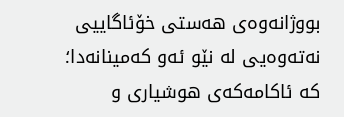بووژانەوەی هەستی خۆئاگاییی نەتەوەیی لە نێو ئەو کەمینانەدا؛ کە ئاکامەکەی هوشیاری و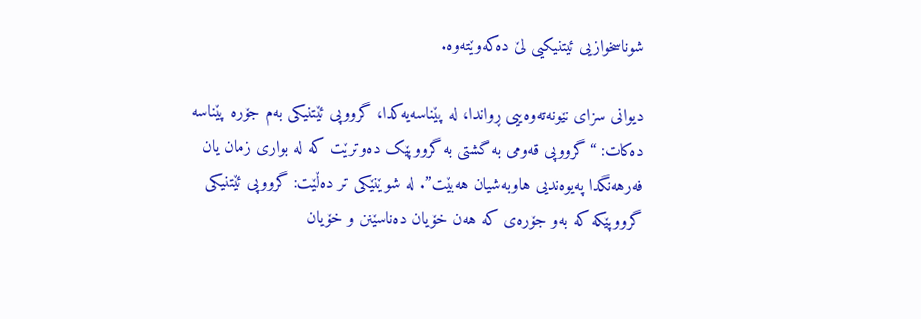شوناسخوازیی ئیتنیکیی لێ دەکەوێتەوە.

دیوانی سزای نێونەتەوەییی ڕواندا، لە پێناسەیەکدا، گرووپی ئێتنیکی بەم جۆرە پێناسە دەکات: “گرووپی قەومی بە گشتی بە گرووپێک دەوترێت کە لە بواری زمان یان فەرهەنگدا پەیوەندیی هاوبەشیان هەبێت”. لە شوێنێکی تر دەڵێت: گرووپی ئێتنیکی گرووپێکە کە بەو جۆرەی کە هەن خۆیان دەناسێنن و خۆیان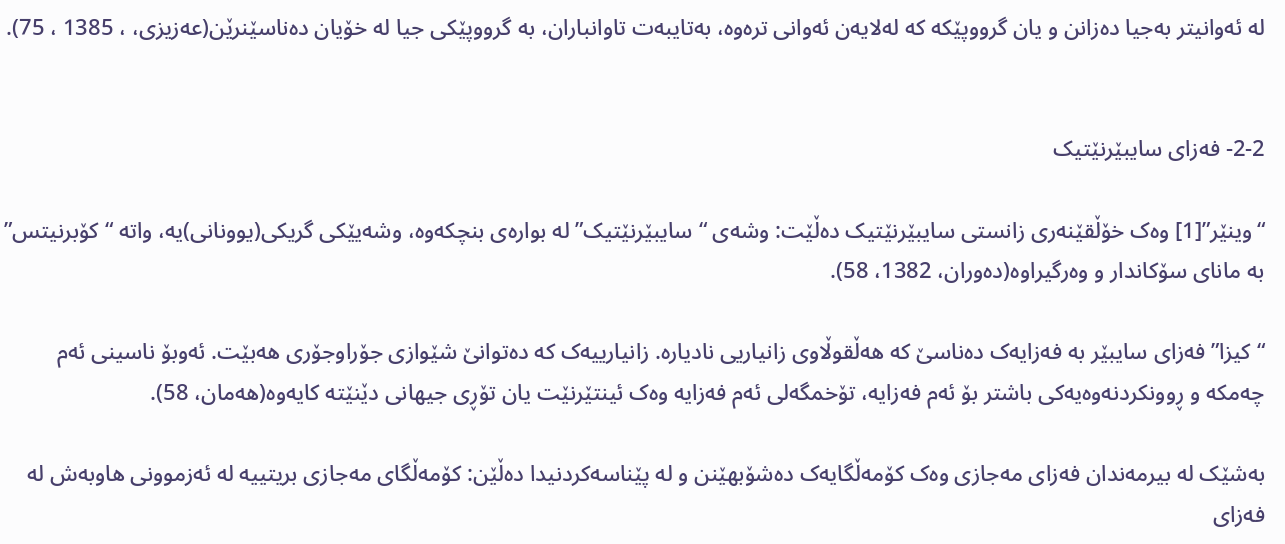لە ئەوانیتر بەجیا دەزانن و یان گرووپێکە کە لەلایەن ئەوانی ترەوە، بەتایبەت تاوانباران، بە گرووپێکی جیا لە خۆیان دەناسێنرێن(عەزیزی، ، 1385 ، 75).


2-2- فەزای سایبێرنێتیک

“وینێر”[1] وەک خۆڵقێنەری زانستی سایبێرنێتیک دەڵێت: وشەی “سایبێرنێتیک” لە بوارەی بنچکەوە، وشەیێکی گریکی(یوونانی)یە، واتە “کۆبرنیتس” بە مانای سۆکاندار و وەرگیراوە(دەوران، 1382، 58).

“کیزا” فەزای سایبێر بە فەزایەک دەناسێ کە هەڵقوڵاوی زانیاریی نادیارە. زانیارییەک کە دەتوانێ شێوازی جۆراوجۆری هەبێت. ئەوبۆ ناسینی ئەم چەمکە و ڕوونکردنەوەیەکی باشتر بۆ ئەم فەزایە، تۆخمگەلی ئەم فەزایە وەک ئینتێرنێت یان تۆڕی جیهانی دێنێتە کایەوە(هەمان، 58).

بەشێک لە بیرمەندان فەزای مەجازی وەک کۆمەڵگایەک دەشۆبهێنن و لە پێناسەکردنیدا دەڵێن: کۆمەڵگای مەجازی بریتییە لە ئەزموونی هاوبەش لە فەزای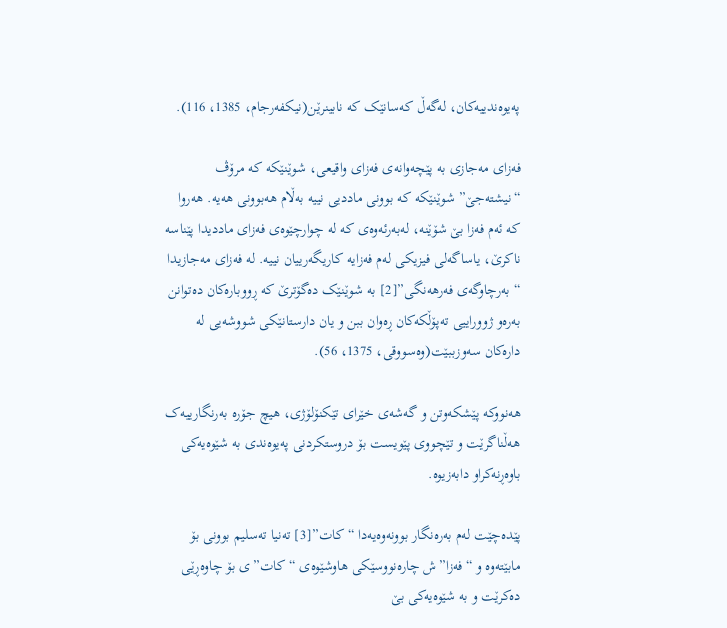پەیوەندییەکان، لەگەڵ کەسانێک کە نابینرێن(نیکفەرجام، 1385، 116).

فەزای مەجازی بە پێچەوانەی فەزای واقیعی، شوێنێکە کە مرۆڤ “نیشتەجێ” شوێنێکە کە بوونی ماددیی نییە بەڵام هەبوونی هەیە. هەروا کە ئەم فەزا بێ شۆێنه، ‌لەبەرئەوەی کە لە چوارچێوەی فەزای ماددیدا پێناسە ناکرێ، یاساگەلی فیزیکی لەم فەزایە کاریگەرییان نییە. لە فەزای مەجازیدا “بەرچاوگەی فەرهەنگی”[2] بە شوێنێک دەگۆترێ کە‌ ڕووبارەکان دەتوانن بەرەو ژووراییی تەپۆڵکەکان ڕەوان ببن و یان دارستانێکی شووشەیی لە دارەکان سەوزببێت(وەسووقی، 1375، 56).

هەنووکە پێشکەوتن و گەشەی خێرای تێکنۆلۆژی، هیچ جۆرە بەرنگارییەک هەڵناگرێت و تێچووی پێویست بۆ دروستکردنی پەیوەندی بە شێوەیەکی باوەڕنەکراو دابەزیوە.

پێدەچێت لەم بەرەنگار بوونەوەیەدا “کات”[3] تەنیا تەسلیم بوونی بۆ مابێتەوە و “فەزا”ش چارەنووسێکی هاوشێوەی “کات”ی بۆ چاوەڕێی دەکرێت و بە شێوەیەکی بێ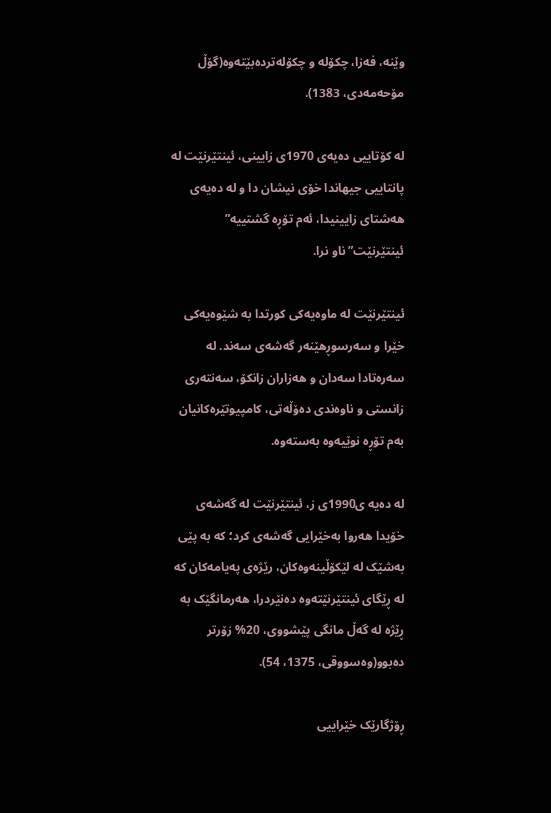وێنە، فەزا، چکۆلە و چکۆلەتردەبێتەوە(گۆڵ مۆحەمەدی، 1383).

لە کۆتاییی دەیەی 1970ی زایینی، ئینتێرنێت لە پانتاییی جیهاندا خۆی نیشان دا و لە دەیەی هەشتای زایینیدا، ئەم تۆڕە گشتییە” ئینتێرنێت” ناو نرا.

ئینتێرنێت لە ماوەیەکی کورتدا بە شێوەیەکی خێرا و سەرسوڕهێنەر گەشەی سەند. لە سەرەتادا سەدان و هەزاران زانکۆ، سەنتەری زانستی و ناوەندی دەۆڵەتی، کامپیوتێرەکانیان بەم تۆڕە نوێیەوە بەستەوە.

لە دەیە ی1990ی ز، ئینتێرنێت لە گەشەی خۆیدا هەروا بەخێرایی گەشەی کرد؛ کە بە پێی بەشێک لە لێکۆڵینەوەکان، رێژەی پەیامەکان کە لە ڕێگای ئینتێرنێتەوە دەنێردرا، هەرمانگێک بە ڕێژە لە گەڵ مانگی پێشووی، 20% زۆرتر دەبوو(وەسووقی، 1375، 54).

ڕۆژگارێک خێراییی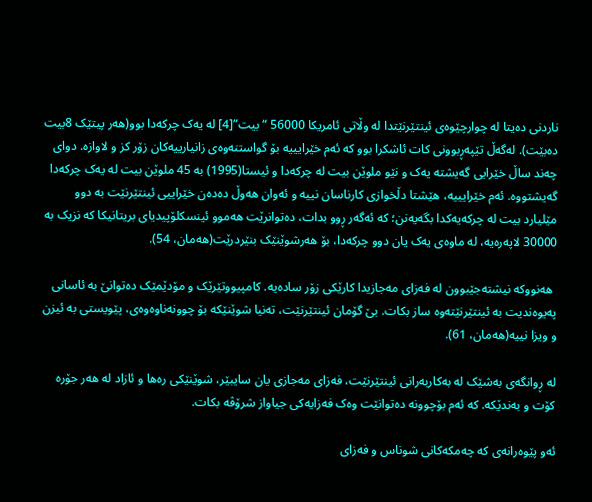ناردنی دەیتا لە چوارچێوەی ئینتێرنێتدا لە وڵاتی ئامریکا 56000 “بیت”[4] لە یەک چرکەدا بوو(هەر پیتێک 8بیت دەبێت). لەگەڵ تێپەڕبوونی کات ئاشکرا بوو کە ئەم خێرایییە بۆ گواستنەوەی زانیارییەکان زۆر کز و لاوازە. دوای چەند ساڵ خێرایی گەیشتە یەک و نێو ملوێن بیت لە چرکەدا‌ و ئیستا(1995) بە 45 ملوێن بیت لە یەک چرکەدا گەیشتووە. ئەم خێرایییه، ‌هێشتا دڵخوازی کارناسان نییە و ئەوان هەوڵ دەدەن خێراییی ئینتێرنێت بە دوو مێلیارد بیت لە چرکەیەکدا‌ بگەیەنن؛ کە ئەگەر ڕوو بدات، دەتوانرێت هەموو ئینسکلۆپیدیای بریتانیکا کە نزیک بە 30000 لاپەرەیە، لە ماوەی یەک یان دوو چرکەدا، بۆ هەرشوێنێک بنێردرێت(هەمان، 54).

 هەنووکە نیشتەجێبوون لە فەزای مەجازیدا کارێکی زۆر سادەیە. کامپیووتێرێک و مۆدێمێک دەتوانێ بە ئاسانی پەیوەندیت بە ئینتێرنێتەوە ساز بکات. بێ گۆمان ئینتێرنێت، تەنیا شوێنێکە بۆ چوونەناوەوەی، پێویستی بە ئیزن و ویزا نییە(هەمان، 61).

لە ڕوانگەی بەشێک لە بەکاربەرانی ئینتێرنێت، فەزای مەجازی یان سایبێر، شوێنێکی رەها و ئازاد لە هەر جۆرە کۆت و بەندێکه. کە ئەم بۆچوونە دەتوانێت وەک فەزایەکی جیاواز شرۆڤە بکات.

ئەو پێوەرانەی کە چەمکەکانی شوناس و فەزای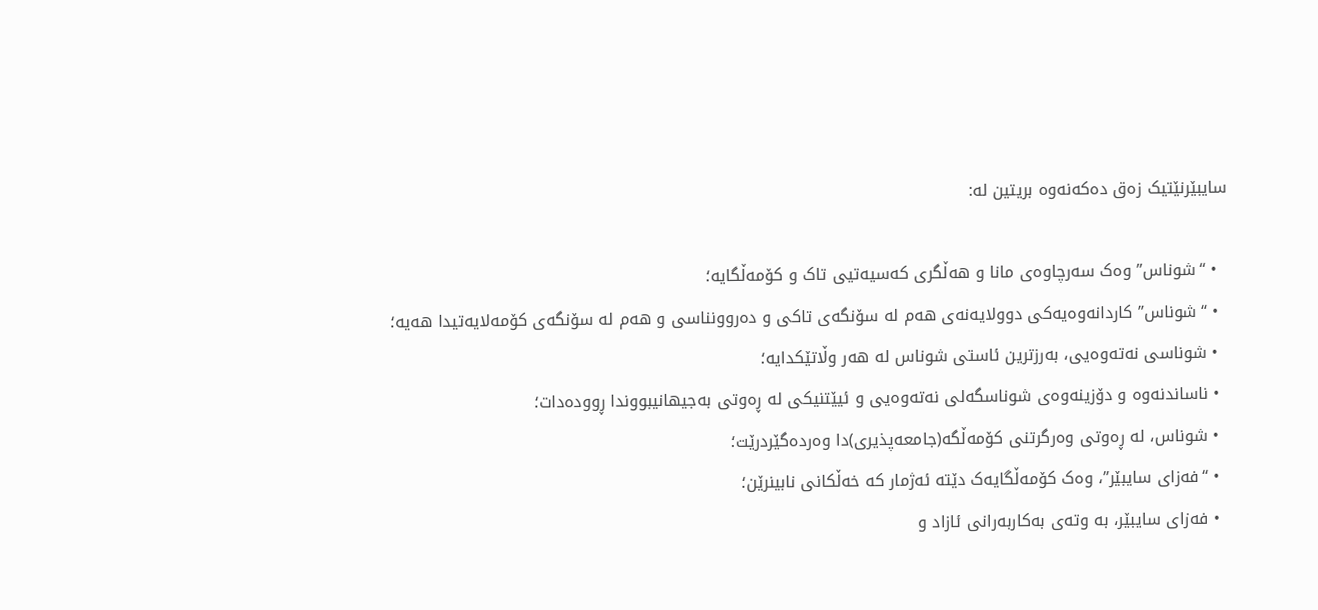سایبێرنێتیک زەق دەکەنەوە بریتین لە:

  • “شوناس” وەک سەرچاوەی مانا و هەڵگری کەسیەتیی تاک و کۆمەڵگایە؛
  • “شوناس” کاردانەوەیەکی دوولایەنەی هەم لە سۆنگەی تاکی و دەروونناسی‌ و هەم لە سۆنگەی کۆمەلایەتیدا ‌هەیە؛
  • شوناسی نەتەوەیی، بەرزترین ئاستی شوناس لە هەر وڵاتێکدایە؛
  • ناساندنەوە و دۆزینەوەی شوناسگەلی نەتەوەیی و ئیێتنیکی لە ڕەوتی بەجیهانیبووندا ڕوودەدات؛
  • شوناس، لە ڕەوتی وەرگرتنی کۆمەڵگە(جامعەپذیری)دا وەردەگێردرێت؛
  • “فەزای سایبێر”، وەک کۆمەڵگایەک دێتە ئەژمار کە خەڵکانی نابینرێن؛
  • فەزای سایبێر، بە وتەی بەکاربەرانی ئازاد و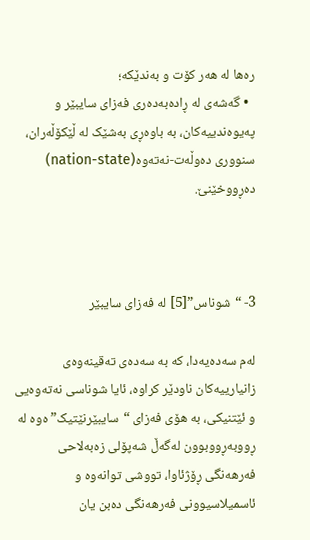رەها لە هەر کۆت و بەندێکە؛
  • گەشەی لە ڕادەبەدەری فەزای سایبێر و پەیوەندییەکان، بە باوەڕی بەشێک لە ڵێکۆڵەران، سنووری دەوڵەت-نەتەوە(nation-state) دەڕووخێنێ.



3- “شوناس”[5] لە فەزای سایبێر

لەم سەدەیەدا، کە بە ‌سەدەی تەقینەوەی زانیارییەکان ناودێر کراوە، ئایا شوناسی‌ نەتەوەیی و ئێتنیکی، بە هۆی فەزای “سایبێرنێتیک”ەوە لە ڕووبەڕووبوون لەگەڵ شەپۆلی زەبەلاحی فەرهەنگی ڕۆژئاوا، تووشی توانەوە و ئاسمیلاسیوونی فەرهەنگی دەبن یان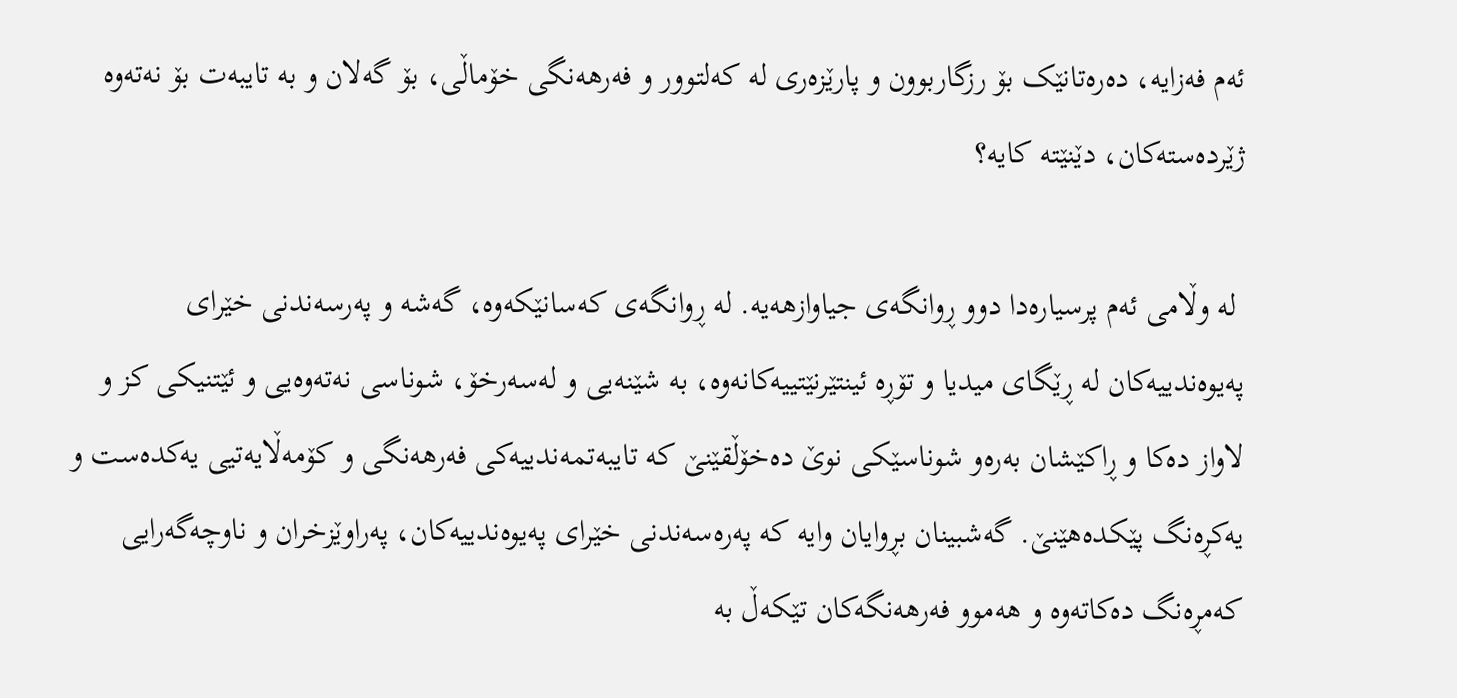ئەم فەزایه، ‌دەرەتانێک بۆ رزگاربوون و پارێزەری لە کەلتوور و فەرهەنگی خۆماڵی، بۆ گەلان و بە تایبەت بۆ نەتەوە ژێردەستەکان، دێنێتە کایە؟

 لە وڵامی ئەم پرسیارەدا دوو ڕوانگەی جیاوازهەیە. لە ڕوانگەی کەسانێکەوە، گەشە و پەرسەندنی خێرای پەیوەندییەکان لە ڕێگای میدیا و تۆڕە ئینتێرنێتییەکانەوە، بە شێنەیی و لەسەرخۆ، شوناسی نەتەوەیی و ئێتنیکی کز و لاواز دەکا و ڕاکێشان بەرەو شوناسێکی نوێ دەخۆڵقێنێ کە تایبەتمەندییەکی فەرهەنگی و کۆمەڵایەتیی یەکدەست و یە‌کڕەنگ پێکدەهێنێ. گەشبینان بڕوایان وایە کە پەرەسەندنی خێرای پەیوەندییەکان، پەراوێزخران و ناوچەگەرایی کەمڕەنگ دەکاتەوە و هەموو فەرهەنگەکان تێکەڵ بە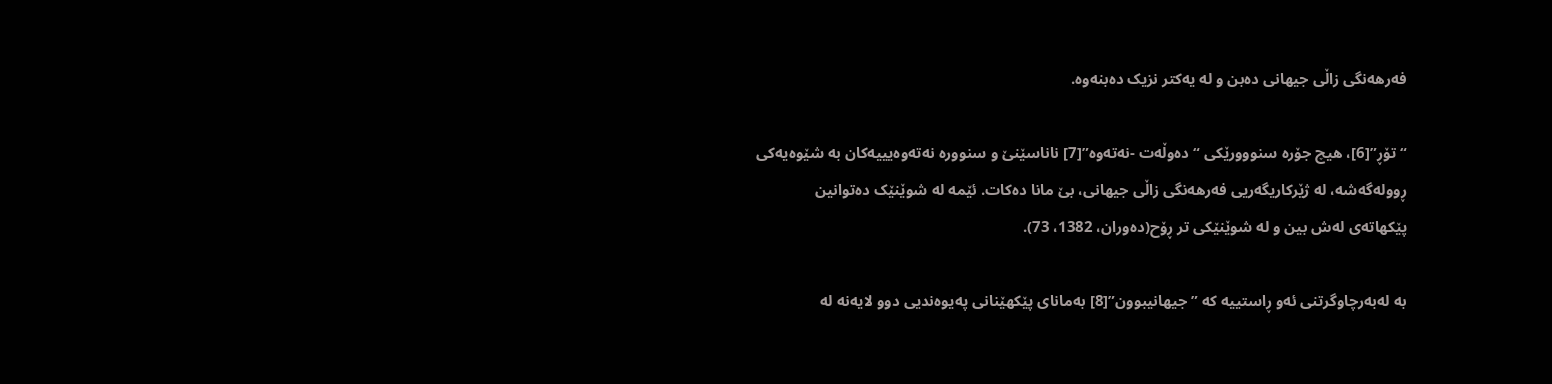فەرهەنگی زاڵی جیهانی دەبن و لە یەکتر نزیک دەبنەوە.

“تۆڕ”[6]، هیچ جۆرە سنووورێکی “دەوڵەت -نەتەوه”[7] ناناسێنێ و سنوورە نەتەوەیییەکان بە شێوەیەکی ڕوولەگەشه، لە ژێرکاریگەریی فەرهەنگی زاڵی جیهانی، بێ مانا دەکات. ئێمە لە شوێنێک دەتوانین پێکهاتەی لەش بین و لە شوێنێکی تر ڕۆح(دەوران، 1382، 73).

بە لەبەرچاوگرتنی ئەو ڕاستییه کە ‌”جیهانیبوون”[8] بەمانای پێکهێنانی پەیوەندیی ‌دوو لایەنە لە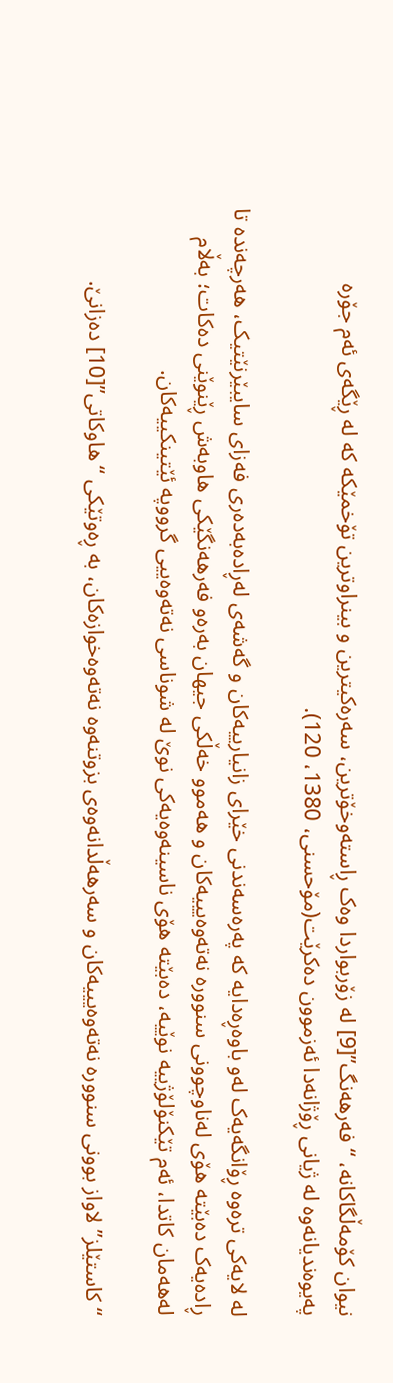نیوان کۆمەڵگاکانە، “فەرهەنگ”[9] لە زۆربواردا وەک ڕاستەوخۆترین، سەرەکیترین و بینراوترین تۆخمێکە کە ‌لە ڕێگەی ‌ئەم جۆرە پەیوەندیانەوە لە ژیانی ڕۆژانەدا‌ ئەزموون دەکرێت(مۆحسنی، 1380، 120).

لە لایەکی ترەوە‌ ڕۆانگەیەک لەو باوەڕەدایە کە پەرەسەندنی خێرای زانیارییەکان و گەشەی لەڕادەبەدەری فەزای سایبێرنێتیک، هەرچەندە تا ڕادەیەک دەبێتە هۆی لەناوچوونی سنوورە نەتەوەیییەکان و هەموو خەڵکی جیهان بەرەو فەرهەنگێکی هاوبەش ڕێنوێنی دەکات؛ بەڵام لەهەمان کاتدا، ئەم تێکنۆلۆژییە نوێیە، دەبێتە هۆی ناسینەوەیەکی نوێ‌ لە شوناسی نەتەوەییی گرووپە ئێتینکییەکان.

“کاستێلز” لاواز بوونی سنوورە نەتەوەیییەکان و سەرهەڵدانەوەی بزوتنەوە نەتەوەخوازەکان، بە ڕەوتێکی “هاوکاتی”[10] دەزانێ‌.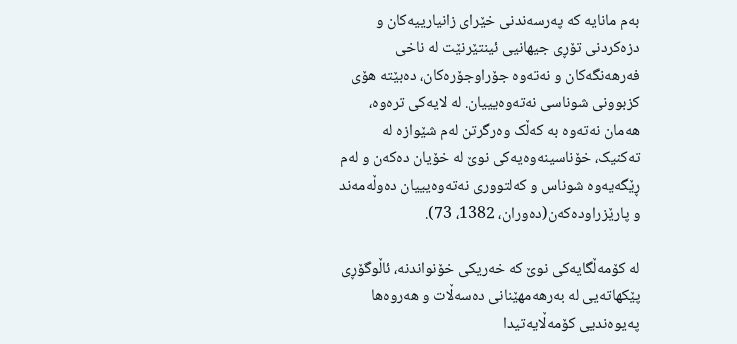بەم مانایه ‌کە پەرسەندنی خێرای زانیارییەکان و دزەکردنی تۆڕی جیهانیی ئینتێرنێت لە ناخی فەرهەنگەکان و نەتەوە جۆراوجۆرەکان، دەبێتە هۆی کزبوونی شوناسی نەتەوەیییان. له لایەکی ترەوه، هەمان نەتەوە بە کەڵک وەرگرتن لەم شێوازە لە تەکنیک، خۆناسینەوەیەکی نوێ لە خۆیان دەکەن و لەم ڕێگەیەوە شوناس و کەلتووری ‌نەتەوەیییان دەوڵەمەند و پارێزراودەکەن(دەوران، 1382، 73).

لە کۆمەڵگایەکی نوێ کە خەریکی خۆنواندنە، ئاڵوگۆڕی پێکهاتەیی لە بەرهەمهێنانی دەسەڵات و هەروەها پەیوەندیی کۆمەڵایەتیدا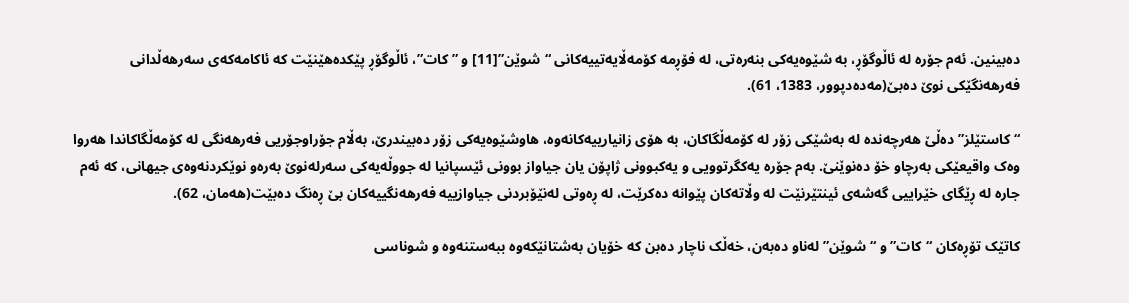دەبینین. ئەم جۆرە لە ئاڵوگۆڕ، بە شێوەیەکی بنەرەتی، لە فۆڕمە کۆمەڵایەتییەکانی “شوێن”[11] و ” کات”، ئاڵوگۆڕ پێکدەهێنێت کە ئاکامەکەی سەرهەڵدانی فەرهەنگێکی نوێ دەبێ(مەدەدپوور، 1383، 61).

“کاستێلز” دەڵێ هەرچەندە لە بەشێکی زۆر لە کۆمەڵگاکان، بە هۆی زانیارییەکانەوە، هاوشێوەیەکی زۆر دەبیندرێ، بەڵام جۆراوجۆریی فەرهەنگی لە کۆمەڵگاکاندا هەروا وەک واقیعێکی بەرچاو خۆ دەنوێنێ. بەم جۆرە یەکگرتوویی و یەکبوونی ژاپۆن یان جیاواز بوونی ئێسپانیا لە جووڵەیەکی سەرلەنوێ بەرەو نوێکردنەوەی جیهانی، کە ئەم جارە لە ڕێگای خێراییی گەشەی ئینتێرنێت لە وڵاتەکان پێوانە دەکرێت، لە ڕەوتی لەنێۆبردنی جیاوازییە فەرهەنگییەکان بێ ڕەنگ دەبێت(هەمان، 62).

کاتێک تۆڕەکان “کات” و “شوێن” لەناو دەبەن، خەڵک ناچار دەبن کە خۆیان بەشتانێکەوە ببەستنەوە و شوناسی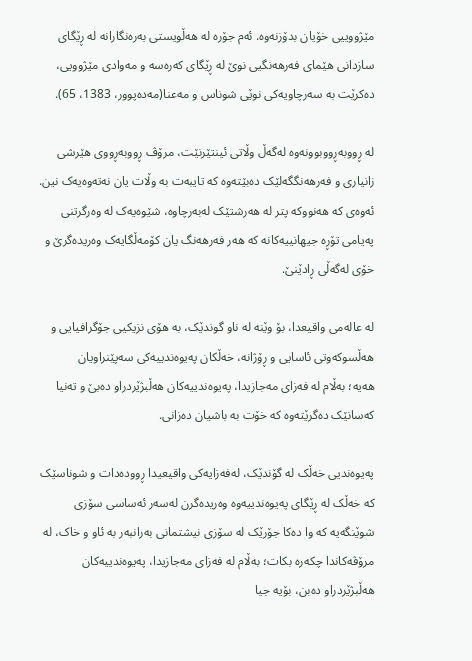مێژووییی خۆیان بدۆزنەوە. ئەم جۆرە لە هەڵویستی بەرەنگارانە لە ڕێگای سازدانی هێما‌ی فەرهەنگیی نوێ لە ڕێگای کەرەسە و مەوادی مێژوویی، دەکرێت بە سەرچاویەکی نوێی شوناس و مەعنا(مەدەپوور، 1383، 65).

لە ڕووبەڕووبوونەوە لەگەڵ وڵاتی ئینتێرنێت، مرۆڤ ڕووبەڕووی هێرشی زانیاری و فەرهەنگگەلێک دەبێتەوە کە تایبەت بە وڵات یان نەتەوەیەک نین. ئەوەی کە هەنووکە پتر لە هەرشتێک لەبەرچاوە، شێوەیەک لە وەرگرتنی پەیامی تۆڕە جیهانییەکانه ‌کە هەر فەرهەنگ یان کۆمەڵگایەک وەریدەگرێ و خۆی لەگەڵی ڕادێنێ.

لە عالەمی واقیعدا، بۆ وێنە لە ناو گوندێک، بە هۆی نزیکیی جۆگرافیایی و هەڵسوکەوتی ئاسایی و ڕۆژانە، خەڵکان پەیوەندییەکی سەپێنراویان هەیه؛ ‌بەڵام لە فەزای مەجازیدا، پەیوەندییەکان هەڵبژێردراو دەبێ و تەنیا کەسانێک دەگرێتەوە کە خۆت بە باشیان دەزانی.

پەیوەندیی خەڵک لە گۆندێک، لەفەزایەکی واقیعیدا ڕوودەدات و شوناسێک کە خەڵک لە ڕێگای پەیوەندییەوە وەریدەگرن لەسەر ئەساسی سۆزی شوێنگەیە کە وا دەکا جۆرێک لە سۆزی نیشتمانی بەرانبەر بە ئاو و خاک، لە مرۆڤەکاندا چکەرە بکات؛ بەڵام لە فەزای مەجازیدا، پەیوەندییەکان هەڵبژێردراو دەبن،‌ بۆیە جیا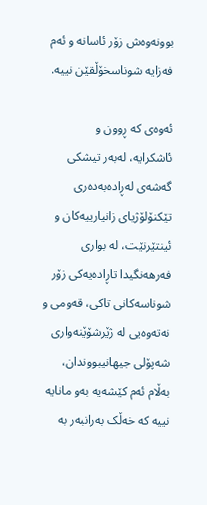بوونەوەش زۆر ئاسانە و ئەم فەزایە شوناسخۆڵقێن نییە.

ئەوەی کە ڕوون و ئاشکرایه، ‌لەبەر تیشکی گەشەی لەڕادەبەدەری تێکنۆلۆژیای زانیارییەکان و ئینتێرنێت، لە بواری فەرهەنگیدا تاڕادەیەکی زۆر شوناسەکانی تاکی، قەومی و نەتەوەیی لە ژێرشۆێنە‌واری شەپۆلی جیهانیبووندان، بەڵام ئەم کێشەیە بەو مانایە نییە کە خەڵک بەرانبەر بە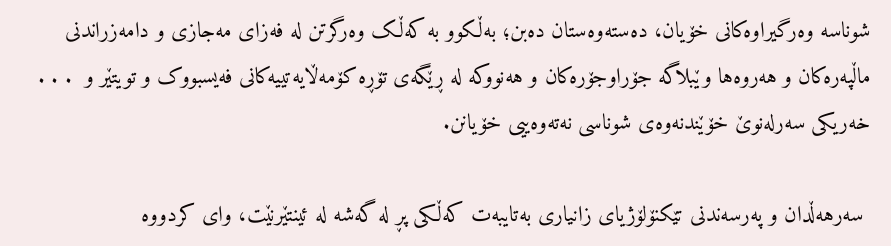شوناسە وەرگیراوەکانی خۆیان، دەستەوەستان دەبن؛ بەڵکوو بە کەڵک وەرگرتن لە فەزای مەجازی و دامەزراندنی ماڵپەرەکان و هەروەها وێبلاگە جۆراوجۆرەکان و هەنووکە لە ڕێگەی تۆڕە کۆمەڵایەتییەکانی فەیسبووک و تویتێر و  . . . خەریکی سەرلەنوێ خۆێندنەوەی شوناسی نەتەوەییی خۆیانن.

 سەرهەڵدان و پەرسەندنی تێکنۆلۆژیای زانیاری بەتایبەت کەڵکی پڕ لە گەشه لە ئینتێرنێت، وای کردووە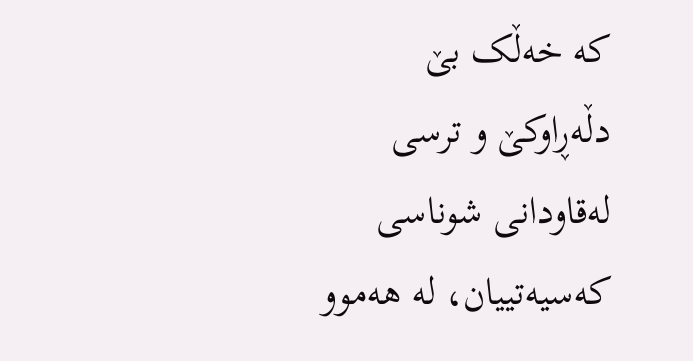کە خەڵک بێ دڵەڕاوکێ و ترسی لەقاودانی شوناسی کەسیەتییان، لە هەموو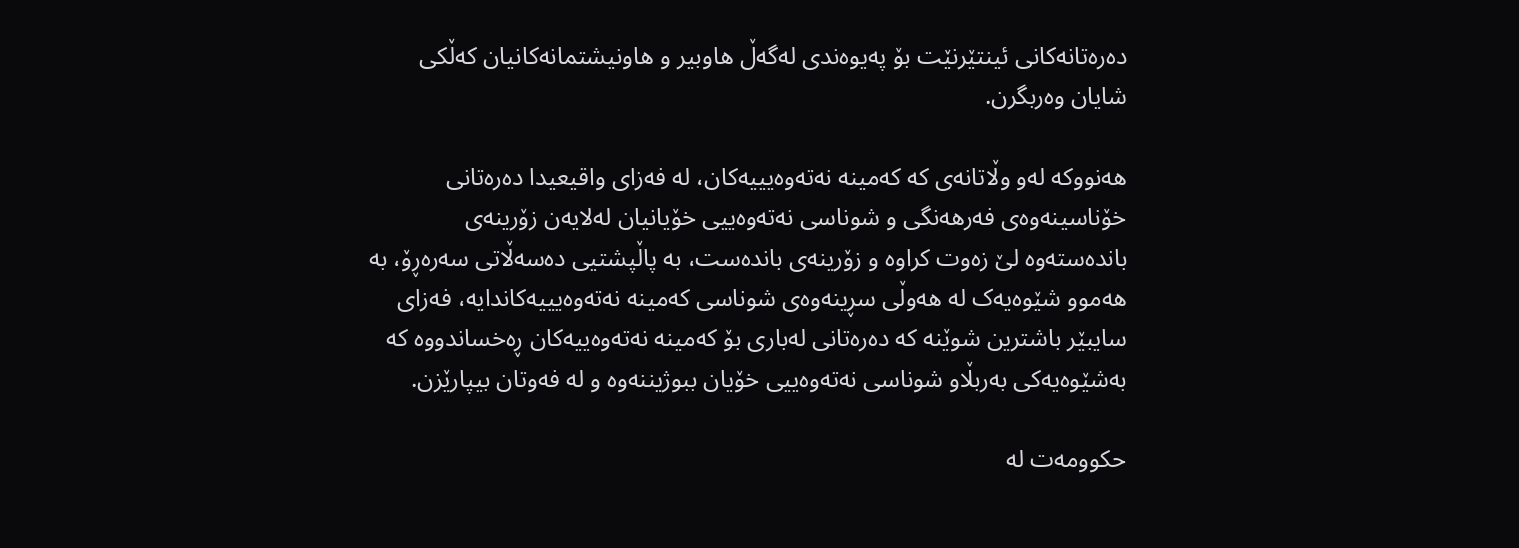دەرەتانەکانی ئینتێرنێت بۆ پەیوەندی لەگەڵ هاوبیر و هاونیشتمانەکانیان کەڵکی شایان وەر‌بگرن.

هەنووکە لەو وڵاتانەی که ‌کەمینە نەتەوەیییەکان، لە فەزای واقیعیدا دەرەتانی خۆناسینەوەی فەرهەنگی و شوناسی نەتەوەییی خۆیانیان لەلایەن زۆرینەی باندەستەوە لێ زەوت کراوە و زۆرینەی باندەست، بە پاڵپشتیی دەسەڵاتی سەرەڕۆ، بە هەموو شێوەیەک لە هەوڵی سڕینەوەی شوناسی کەمینە نەتەوەیییەکاندایە، فەزای سایبێر باشترین شوێنە کە دەرەتانی لەباری بۆ کەمینە نەتەوەییەکان ڕەخساندووە کە بەشێوەیەکی بەربڵاو شوناسی نەتەوەییی خۆیان ببوژیننەوە‌ و لە فەوتان بیپارێزن.

حکوومەت لە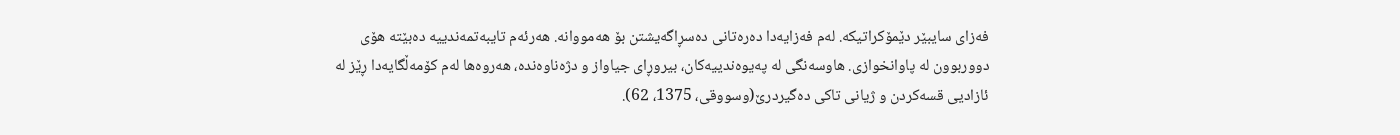فەزای سایبێر دێمۆکراتیکە. لەم فەزایەدا دەرەتانی دەسڕاگەیشتن بۆ هەمووانە. هەرئە‌م تایبەتمەندییە دەبێتە هۆی دووربوون لە پاوانخوازی. هاوسەنگی لە پەیوەندییەکان، بیروڕای جیاواز و دژەناوەنده، ‌هەروەها لەم کۆمەڵگایەدا ڕێز لە ئازادیی قسەکردن و ژیانی تاکی دەگیردرێ(وسووقی، 1375، 62).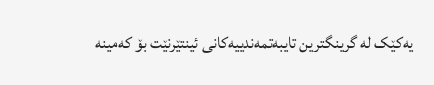یەکێک لە گرینگترین تایبەتمەندییەکانی ئینتێرنێت بۆ کەمینە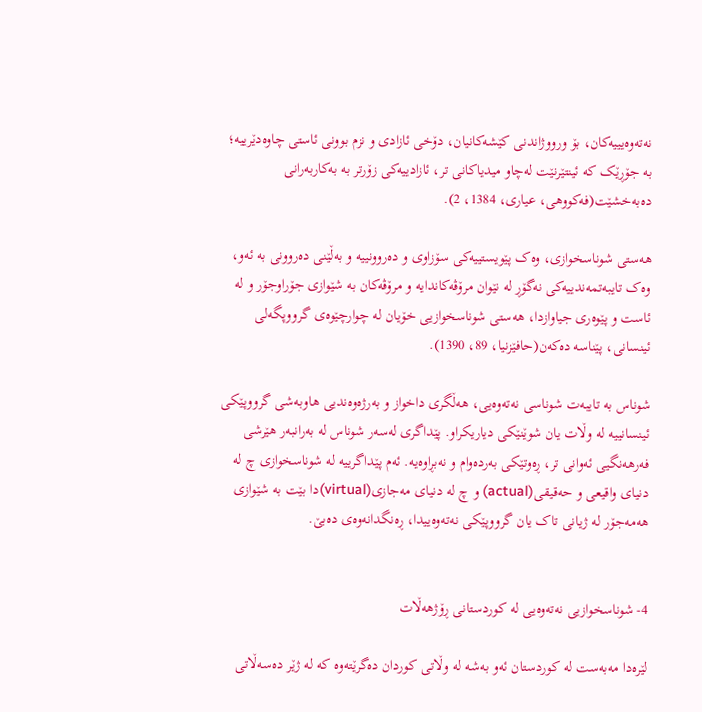نەتەوەیییەکان، بۆ ورووژاندنی کێشەکانیان، دۆخی ئازادی و نزم بوونی ئاستی چاوەدێرییە؛ بە جۆڕێک کە ئینتێرنێت لەچاو میدیاکانی تر، ئازادییەکی زۆرتر بە بەکاربەرانی دەبەخشێت(فەکووهی، عیاری، 1384، 2).

هەستی شوناسخوازی، وەک پێویستییەکی سۆزاوی و دەروونییە و بەڵێنی دەروونی بە ئەو، وەک تایبەتمەندییەکی نەگۆڕ لە نێوان مرۆڤەکاندایە و مرۆڤەکان بە شێوازی جۆراوجۆر و لە ئاست و پێوەری جیاوازدا، هەستی شوناسخوازیی خۆیان لە چوارچێوەی گرووپگەلی ئینسانی، پێناسە دەکەن(حافێزنیا، 89، 1390).

شوناس بە تایبەت شوناسی نەتەوەیی، هەڵگری داخواز و بەرژەوەندیی هاوبەشی گرووپێکی ئینسانییە لە وڵات یان شوێنێکی دیاریکراو. پێداگری لەسەر شوناس لە بەرانبەر هێرشی فەرهەنگیی ئەوانی تر، ڕەوتێکی بەردەوام و نەبڕاوەیە. ئەم پێداگرییە لە شوناسخوازی چ لە دنیای واقیعی و حەقیقی(actual) و چ لە دنیای مەجازی(virtual)دا بێت بە شێوازی هەمەجۆر لە ژیانی تاک یان گرووپێکی نەتەوەییدا، ڕەنگدانەوەی دەبێ.


4- شوناسخوازیی نەتەوەیی لە کوردستانی ڕۆژهەڵات

لێرەدا مەبەست لە کوردستان ئەو بەشە لە وڵاتی کوردان دەگرێتەوە کە لە ژێر دەسەڵاتی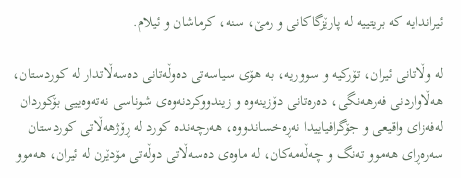ئیراندایە کە بریتییە لە پارێزگاکانی و رمێ، سنە، کرماشان و ئیلام.

له وڵاتانی ئیران، تۆرکیە و سووریە، بە هۆی سیاسەتی دەوڵەتانی دەسەڵاتدار لە کوردستان، هەڵاواردنی فەرهەنگی، دەرەتانی دۆزینەوە و زیندووکردنەوەی شوناسی نەتەوەییی بۆکوردان لەفەزای واقیعی و جۆگرافیاییدا نەڕەخساندووە‌، هەرچەندە کورد لە ڕۆژهەڵاتی کوردستان سەرەڕای هەموو تەنگ و چەڵەمەکان، لە ماوەی دەسەڵاتی دوڵەتی مۆدێرن لە ئیران، هەموو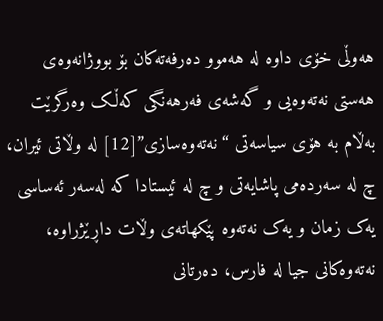هەوڵی خۆی داوە لە هەموو دەرفەتەکان بۆ بووژانەوەی هە‌ستی نەتەوەیی و گەشەی فەرهەنگی کەڵک وەرگرێت بەڵام بە هۆی سیاسەتی “نەتەوەسازی”[12] لە وڵاتی ئیران، چ لە سەردەمی پاشایەتی و چ لە ئیستادا کە لەسەر ئەساسی یەک زمان و یەک نەتەوە پێکهاتەی وڵات داڕێژراوە، نەتەوەکانی جیا لە فارس، دەرتانی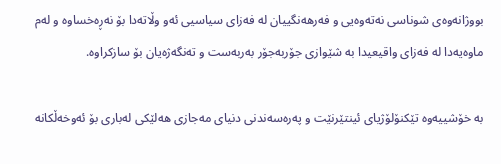بووژانەوەی شوناسی نەتەوەیی و فەرهەنگییان لە فەزای سیاسیی ئەو وڵاتەدا بۆ نەڕەخساوە و لەم ماوەیەدا لە فەزای واقیعیدا بە شێوازی جۆربەجۆر بەربەست و تەنگەژەیان بۆ سازکراوە.

بە خۆشییە‌وە تێکنۆلۆژیای ئینتێرنێت و پەرەسەندنی دنیای مەجازی هەلێکی لەباری بۆ ئەوخەڵکانە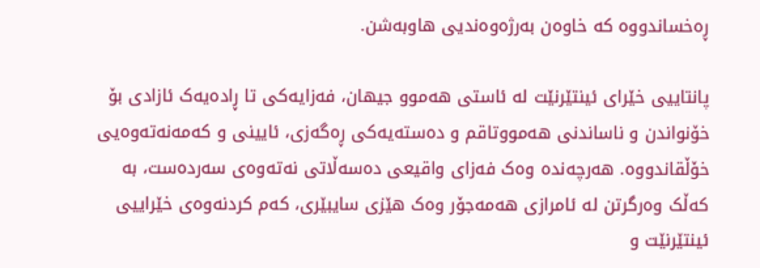ڕەخساندووە کە خاوەن بەرژەوەندیی هاوبەشن.

پانتاییی خێرای ئینتێرنێت لە ئاستی هەموو جیهان، فەزایەکی تا ڕادەیەک ئازادی بۆ خۆنواندن و ناساندنی هەمووتاقم و دەستەیەکی ڕەگەزی، ئایینی و کەمەنەتەوەیی خۆڵقاندووە. هەرچەندە وەک فەزای واقیعی دەسەڵاتی نەتەوەی سەردەست، بە کەڵک وەرگرتن لە ئامرازی هەمەجۆر وەک هێزی سایبێری، کەم کردنەوەی خێراییی ئینتێرنێت و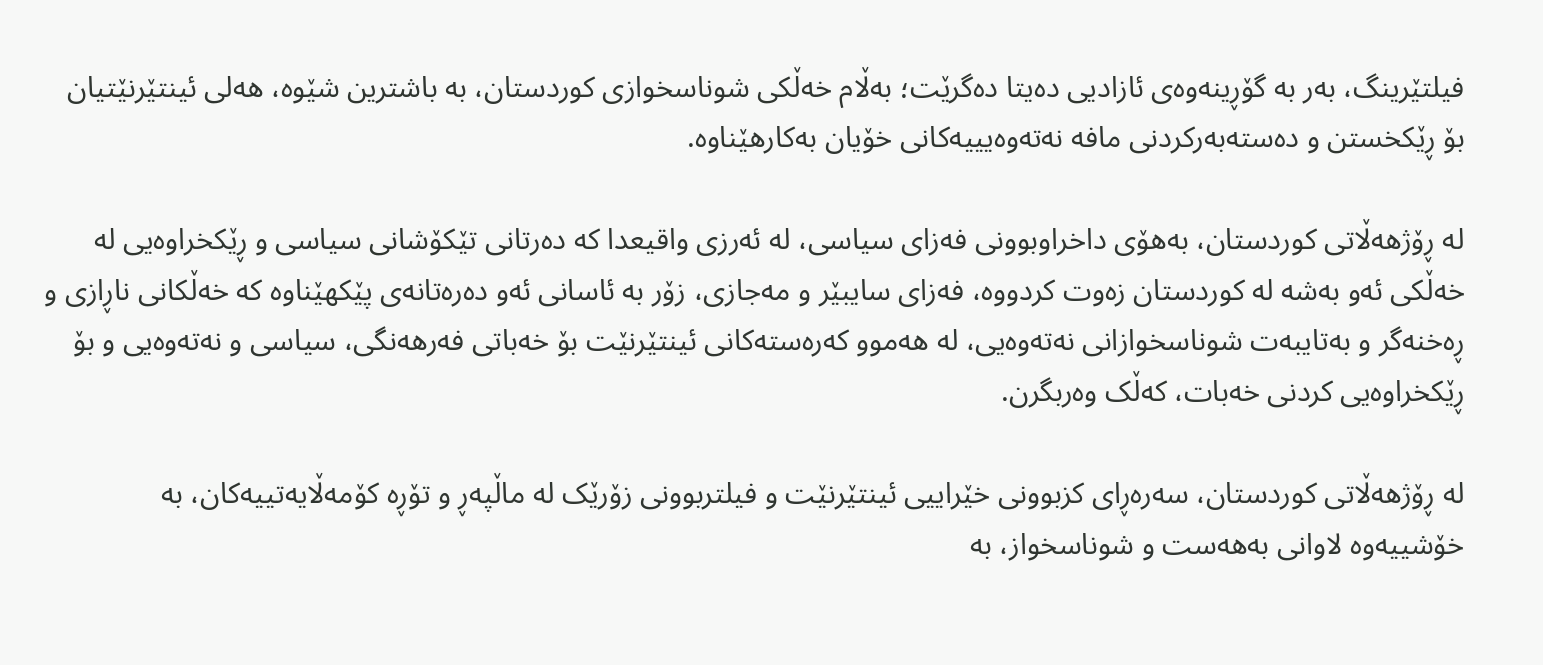فیلتێرینگ، بەر بە گۆڕینەوەی ئازادیی دەیتا دەگرێت؛ بەڵام خەڵکی شوناسخوازی کوردستان، بە باشترین شێوە‌، هەلی ئینتێرنێتیان بۆ ڕێکخستن و دەستەبەرکردنی مافە نەتەوەیییەکانی خۆیان بەکارهێناوە.

له ڕۆژهەڵاتی کوردستان، بەهۆی داخراوبوونی فەزای سیاسی، لە ئەرزی واقیعدا کە دەرتانی تێکۆشانی سیاسی و ڕێکخراوەیی لە خەڵکی ئەو بەشە لە کوردستان زەوت کردووە‌، فەزای سایبێر و مەجازی، زۆر بە ئاسانی ئەو دەرەتانەی پێکهێناوە کە خەڵکانی ناڕازی و ڕەخنەگر و بەتایبەت شوناسخوازانی نەتەوەیی، لە هەموو کەرەستەکانی ئینتێرنێت بۆ خەباتی فەرهەنگی، سیاسی و نەتەوەیی و بۆ ڕێکخراوەیی کردنی خەبات، کەڵک وەربگرن.

لە ڕۆژهەڵاتی کوردستان، سەرەڕای کزبوونی خێراییی ئینتێرنێت و فیلتربوونی زۆرێک لە ماڵپەڕ و تۆڕە کۆمەڵایەتییەکان، بە خۆشییەوە لاوانی بەهەست و شوناسخواز، بە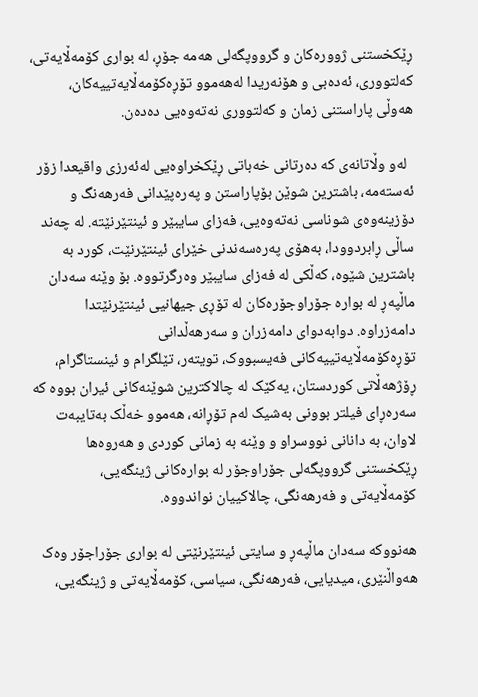ڕێکخستنی ژوورەکان و گرووپگەلی هەمە جۆڕ، لە بواری کۆمەڵایەتی، کەلتووری، ئەدەبی و هۆنەریدا لەهەموو تۆڕەکۆمەڵایەتییەکان، هەوڵی پاراستنی زمان و کەلتووری نەتەوەیی دەدەن.

  لەو وڵاتانەی کە دەرتانی خەباتی ڕێکخراوەیی لەئەرزی واقیعدا زۆر ئەستەمە، باشترین شوێن بۆپاراستن و پەرەپێدانی فەرهەنگ و دۆزینەوەی شوناسی نەتەوەیی، فەزای سایبێر و ئینتێرنێتە. لە چەند ساڵی ڕابردوودا، بەهۆی پەرەسەندنی خێرای ئینتێرنێت، کورد بە باشترین شێوە، کەڵکی لە فەزای سایبێر وەرگرتووە. بۆ وێنە سەدان ماڵپەڕ لە بوارە جۆراوجۆرەکان لە تۆڕی جیهانیی ئینتێرنێتدا دامەزراوە. دوابەدوای دامەزران و سەرهەڵدانی تۆڕەکۆمەڵایەتییە‌کانی فەیسبووک، تویتەر، تێلگرام و ئینستاگرام، ڕۆژهەڵاتی کوردستان، یەکێک لە چالاکترین شوێنەکانی ئیران بووە کە سەرەڕای فیلتر بوونی بەشیک لەم تۆڕانە، هەموو خەڵک بەتایبەت لاوان، بە دانانی نووسراو و وێنە بە زمانی کوردی و هەروەها ڕێکخستنی گرووپگەلی جۆراوجۆر لە بوارەکانی ژینگەیی، کۆمەڵایەتی و فەرهەنگی، چالاکییان نواندووە.

هەنووکە سەدان ماڵپەڕ و سایتی ئینتێرنێتی لە بواری جۆراجۆر وەک هەواڵنێری، میدیایی، فەرهەنگی، سیاسی، کۆمەڵایەتی و ژینگەیی،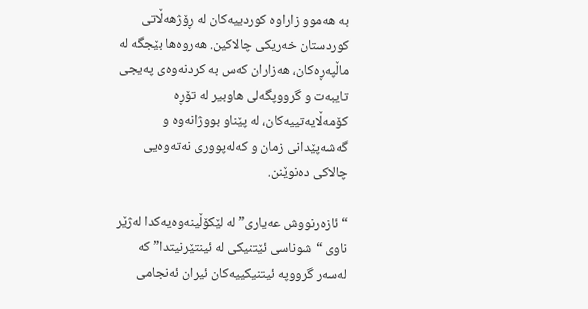بە هەموو زاراوە کوردییەکان لە ڕۆژهەڵاتی کوردستان خەریکی چالاکین. هەروەها بێجگە لە ماڵپەڕەکان‌، هەزاران کەس بە کردنەوەی پەیجی تایبەت و گرووپگەلی هاوبیر لە تۆڕە کۆمەڵایەتییەکان، لە پێناو بووژانەوە و گەشەپێدانی زمان و کەلەپووری نەتەوەیی چالاکی دەنوێنن.

“ئازەرنووش عەیاری” لە لێکۆڵینەوەیەکدا لەژێر ناوی “شوناسی ئێتنیکی لە ئینتێرنیتدا” که لەسەر گرووپە ئیتنیکییەکان ئیران ئەنجامی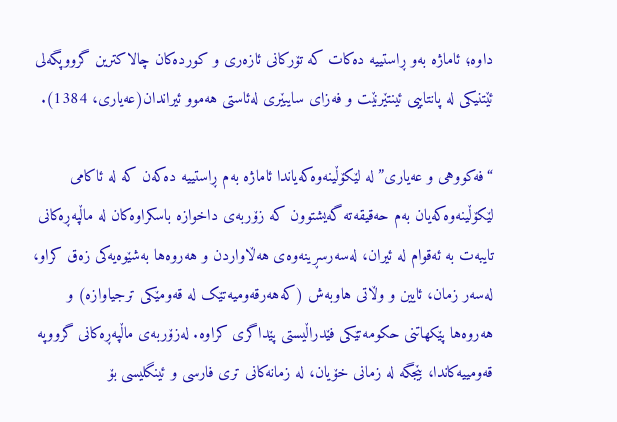داوه؛ ‌ئاماژە بەو ڕاستییە دەکات کە تۆرکانی ئازەری و کوردەکان چالاکترین گرووپگەلی ئێتنیکی لە پانتاییی ئینتێرنێت و فەزای سایبێری لەئاستی هەموو ئیراندان(عەیاری، 1384).

“فەکووهی و عەیاری” لە لێکۆڵینەوەکەیاندا ئاماژە بەم ڕاستییە دەکەن که لە ئاکامی لێکۆڵینەوەکەیان بەم حەقیقەتە گەیشتوون کە زۆربەی داخوازە باسکراوەکان لە ماڵپەڕەکانی تایبەت بە ئەقوام لە ئیران، لەسەرسڕینەوەی هەڵاواردن و هەروەها بەشێوەیەکی زەق کراو، لەسەر زمان، ئایین و وڵاتی هاوبەش (کەهەرقەومیەتێک لە قەو‌مێکی ترجیاوازە) و هەروەها پێکهاتنی حکومەتێکی فێدراڵیستی‌ پێداگری کراوه. لەزۆربەی ماڵپەڕەکانی گرووپە قەومییەکاندا، بێجگە لە زمانی خۆیان، لە زمانەکانی تری فارسی و ئینگلیسی بۆ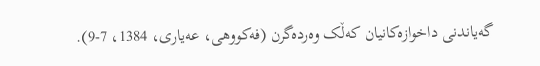گەیاندنی داخوازەکانیان کەڵک وەردەگرن (فەکووهی، عەیاری، 1384، 7-9).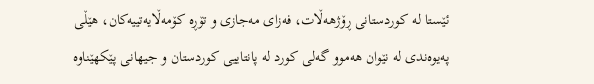ئێستا لە کوردستانی ڕۆژهەڵات، فەزای مەجازی و تۆڕە کۆمەڵایەتییەکان، هێڵی پەیوەندی لە نێوان هەموو گەلی کورد لە پانتاییی کوردستان و جیهانی پێکهێناوە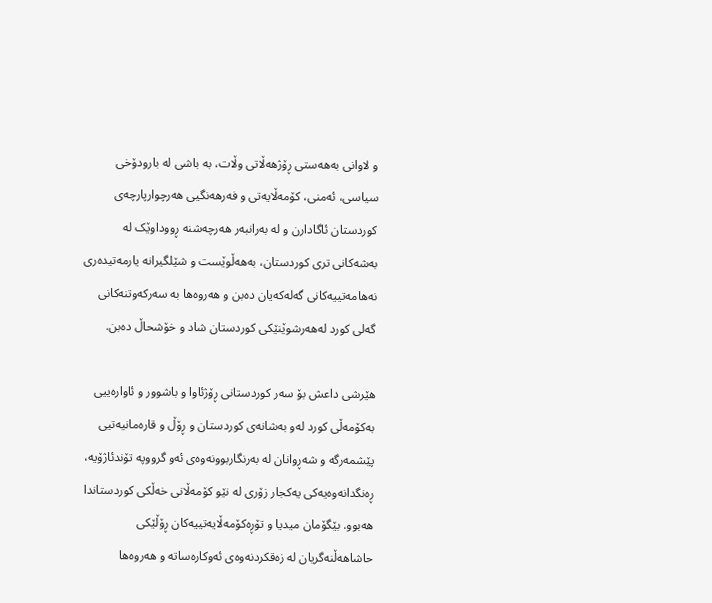و لاوانی بەهەستی ڕۆژهەڵاتی وڵات، بە باشی لە بارودۆخی سیاسی، ئەمنی، کۆمەڵایەتی و فەرهەنگیی هەرچوارپارچەی کوردستان ئاگادارن و لە بەرانبەر هەرچەشنە ڕووداوێک لە بەشەکانی تری کوردستان، بەهەڵوێست و شێلگیرانە یارمەتیدەری نەهامەتییەکانی گەلەکەیان دەبن و هەروەها بە سەرکەوتنەکانی گەلی کورد لەهەرشوێنێکی کوردستان شاد و خۆشحاڵ دەبن.

هێرشی داعش بۆ سەر کوردستانی ڕۆژئاوا و باشوور و ئاوارەییی بەکۆمەڵی کورد لەو بەشانەی کوردستان و ڕۆڵ و قارەمانیەتیی پێشمەرگە و شەڕوانان لە بەرنگاربوونەوەی ئەو گرووپە تۆندئاژۆیە، ڕەنگدانەوەیەکی یەکجار زۆری لە نێو کۆمەڵانی خەڵکی کوردستاندا هەبوو. بێگۆمان میدیا و تۆڕەکۆمەڵایەتییەکان ڕۆڵێکی حاشاهەڵنەگریان لە زەقکردنەوەی ئەوکارەساتە و هەروەها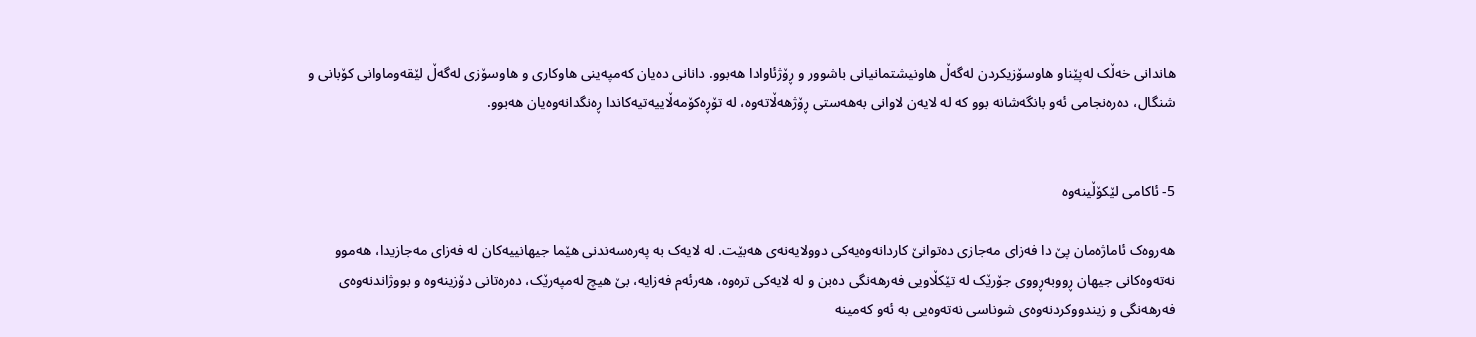هاندانی خەڵک لەپێناو هاوسۆزیکردن لەگەڵ هاونیشتمانیانی باشوور و ڕۆژئاوادا هەبوو. دانانی دەیان کەمپەینی هاوکاری و هاوسۆزی لەگەڵ لێقەوماوانی کۆبانی و شنگال، دەرەنجامی ئەو بانگەشانە بوو کە لە لایەن لاوانی بەهەستی ڕۆژهەڵاتەوە، لە تۆڕەکۆمەڵاییەتیەکاندا ڕەنگدانەوەیان هەبوو.


5- ئاکامی لێکۆڵینەوە

هەروەک ئاماژەمان پێ دا فەزای مەجازی دەتوانێ کاردانەوەیەکی دوولایەنەی هەبێت. لە لایەک بە پەرەسەندنی هێما ‌جیهانییەکان لە فەزای مەجازیدا، هەموو نەتەوەکانی جیهان ڕووبەڕووی جۆرێک لە تێکڵاویی فەرهەنگی دەبن و لە لایەکی ترەوە، هەرئەم فەزایە، بێ هیچ لەمپەرێک، دەرەتانی دۆزینەوە و بووژاندنەوەی فەرهەنگی و زیندووکردنەوەی شوناسی نەتەوەیی بە ‌ئەو کەمینە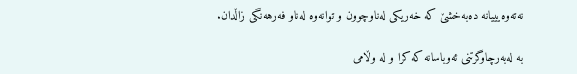نەتەوەیییانە دەبەخشێ کە خەریکی لەناوچوون و توانەوە لەناو فەرهەنگی زاڵدان.

بە لەبەرچاوگرتنی ئەوباسانە کە کرا و لە وڵامی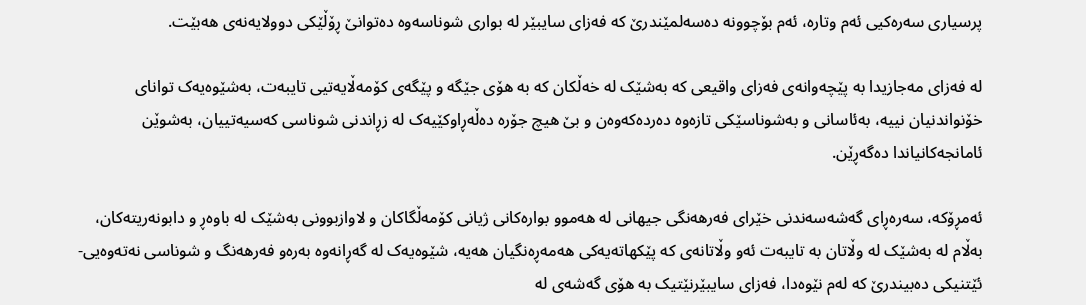پرسیاری سەرەکیی ئەم وتارە، ئەم بۆچوونە دەسەلمێندرێ کە فەزای سایبێر لە بواری شوناسەوە دەتوانێ ڕۆڵێکی دوولایەنەی هەبێت.

لە فەزای مەجازیدا بە پێچەوانەی فەزای واقیعی کە بەشێک لە خەڵکان کە بە هۆی جێگە و پێگەی کۆمەڵایەتیی تایبەت، بەشێوەیەک توانای خۆنواندنیان نییە، بەئاسانی و بەشوناسێکی تازەوە دەردەکەوەن و بێ هیچ جۆرە دەڵەڕاوکێیەک لە زڕاندنی شوناسی کەسیەتییان، بەشوێن ئامانجەکانیاندا دەگەڕێن.

ئەمڕۆکە، سەرەڕای گەشەسەندنی خێرای فەرهەنگی جیهانی لە هەموو بوارەکانی ژیانی کۆمەڵگاکان و لاوازبوونی بەشێک لە باوەڕ و دابونەریتەکان، بەڵام لە بەشێک لە وڵاتان بە تایبەت ئەو وڵاتانەی کە پێکهاتەیەکی هەمەڕەنگیان هەیه، ‌شێوەیەک لە گەڕانەوە بەرەو فەرهەنگ و شوناسی نەتەوەیی-ئێتنیکی دەبیندرێ کە لەم نێوەدا، فەزای سایبێرنێتیک بە هۆی گەشەی لە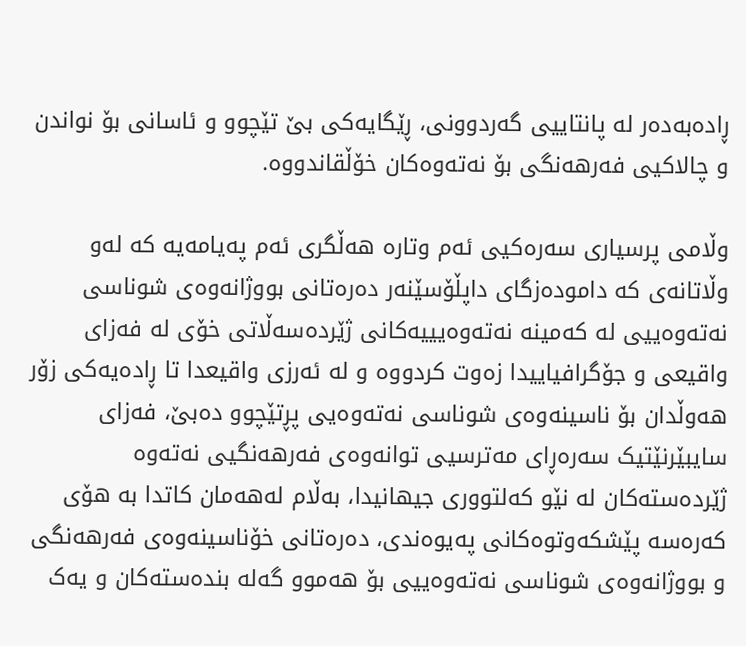ڕادەبەدەر لە پانتاییی گەردوونی، ڕێگایەکی بێ تێچوو و ئاسانی بۆ نواندن و چالاکیی فەرهەنگی بۆ نەتەوەکان خۆڵقاندووە.

وڵامی پرسیاری سەرەکیی ئەم وتارە هەڵگری ئەم پەیامەیە کە لەو وڵاتانەی کە دامودەزگای داپڵۆسێنەر دەرەتانی بووژانەوەی شوناسی نەتەوەییی لە کەمینە نەتەوەیییەکانی ژێردەسەڵاتی خۆی لە فەزای واقیعی و جۆگرافیاییدا زەوت کردووە و لە ئەرزی واقیعدا تا ڕادەیەکی زۆر هەوڵدان بۆ ناسینەوەی شوناسی نەتەوەیی پڕتێچوو دەبێ، فەزای سایبێرنێتیک سەرەڕای مەترسیی توانەوەی فەرهەنگیی نەتەوە ژێردەستەکان لە نێو کەلتووری جیهانیدا، ‌بەڵام لەهەمان کاتدا بە هۆی کەرەسە پێشکەوتوەکانی پەیوەندی، دەرەتانی خۆناسینەوەی فەرهەنگی و بووژانەوەی شوناسی نەتەوەییی بۆ هەموو گەلە بندەستەکان و یەک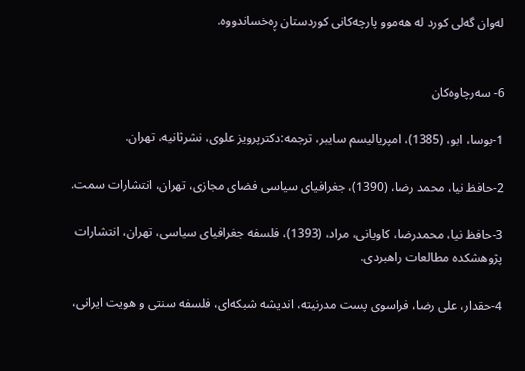لەوان گەلی کورد لە هەموو پارچەکانی کوردستان ڕەخساندووە.


6- سەرچاوەکان

1-بوسا، ابو، (1385)، امپریالیسم سایبر، ترجمه:دكترپرویز علوی، نشرثانیه، تهران.

2-حافظ نیا، محمد رضا، (1390)، جغرافیای سیاسی فضای مجازی، تهران، انتشارات سمت.

3-حافظ نیا، محمدرضا، کاویانی، مراد، (1393)، فلسفە جغرافیای سیاسی، تهران، انتشارات پژوهشکده مطالعات راهبردی.

4-حقدار، علی رضا، فراسوی پست مدرنیته، اندیشه شبكەای، فلسفه سنتی و هویت ایرانی،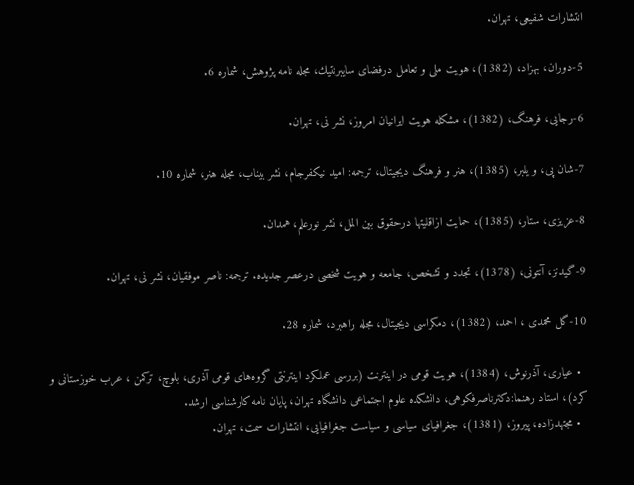انتشارات شفیعی، تهران.

5-دوران، بهزاد، (1382)، هویت ملی و تعامل درفضای سایبرنتیك، مجله نامه پژوهش، شماره 6.

6-رجایی، فرهنگ، (1382)، مشكله هویت ایرانیان امروز، نشر نی، تهران.

7-شان پی، و یلبر، (1385)، هنر و فرهنگ دیجیتال، ترجمه: امید نیكفرجام، نشر بیناب، مجله هنر، شماره 10.

8-عزیزی، ستار، (1385)، حمایت ازاقلیتها درحقوق بین المل، نشر نورعلم، همدان.

9-گیدنز، آنتونی، (1378)، تجدد و تشخص، جامعه و هویت شخصی درعصر جدیدە. ترجمه: ناصر موفقیان، نشر نی، تهران.

10-گل محمدی ، احمد، (1382)، دمكراسی دیجیتال، مجله راهبرد، شماره 28.

  • عیاری، آذرنوش، (1384)، هویت قومی در اینترنت (بررسی عملكرد اینترنتی گروەهای قومی آذری، بلوچ، تركمن ، عرب خوزستانی و كرد)، استاد رهنما:دكترناصرفكوهی، دانشكده علوم اجتماعی دانشگاه تهران، پایان نامه كارشناسی ارشد.
  • مجتهدزاده، پیروز، (1381)، جغرافیای سیاسی و سیاست جغرافیایی، انتشارات سمت، تهران.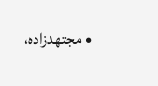• مجتهدزاده،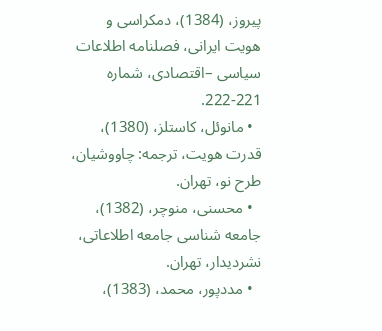پیروز، (1384)، دمكراسی و هویت ایرانی، فصلنامه اطلاعات سیاسی –اقتصادی، شماره 221-222.
  • مانوئل، كاستلز، (1380)، قدرت هویت، ترجمه: چاووشیان، طرح نو، تهران.
  • محسنی، منوچر، (1382)، جامعه شناسی جامعه اطلاعاتی، نشردیدار، تهران.
  • مددپور، محمد، (1383)،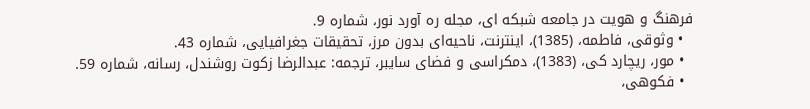فرهنگ و هویت در جامعه شبكه ای، مجله ره آورد نور، شماره 9.
  • وثوقی، فاطمه، (1385)، اینترنت، ناحیەای ‌بدون مرز، تحقیقات جغرافیایی، شماره 43.
  • مور، ریچارد كی، (1383)، دمكراسی و فضای سایبر، ترجمه: عبدالرضا زكوت روشندل، رسانه، شماره 59.
  • فكوهی،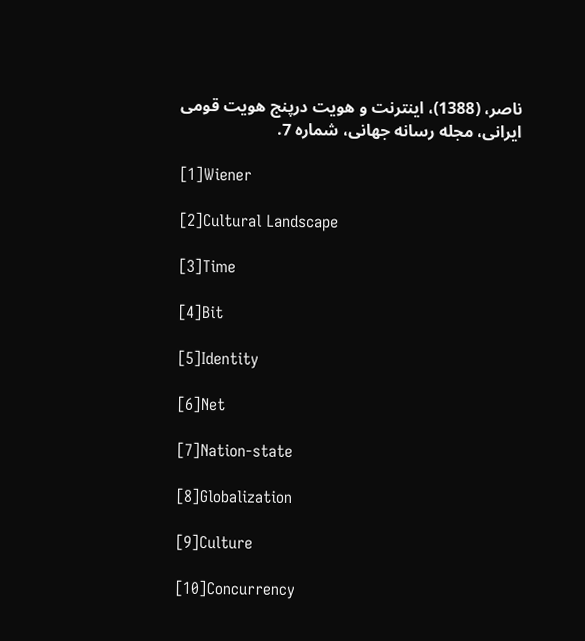ناصر، (1388)، اینترنت و هویت درپنج هویت قومی ایرانی، مجله رسانه جهانی، شماره 7.

[1]Wiener

[2]Cultural Landscape

[3]Time

[4]Bit

[5]Identity

[6]Net

[7]Nation-state

[8]Globalization

[9]Culture

[10]Concurrency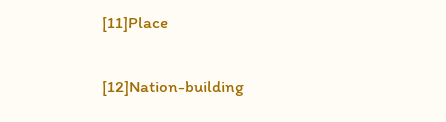[11]Place

[12]Nation-building